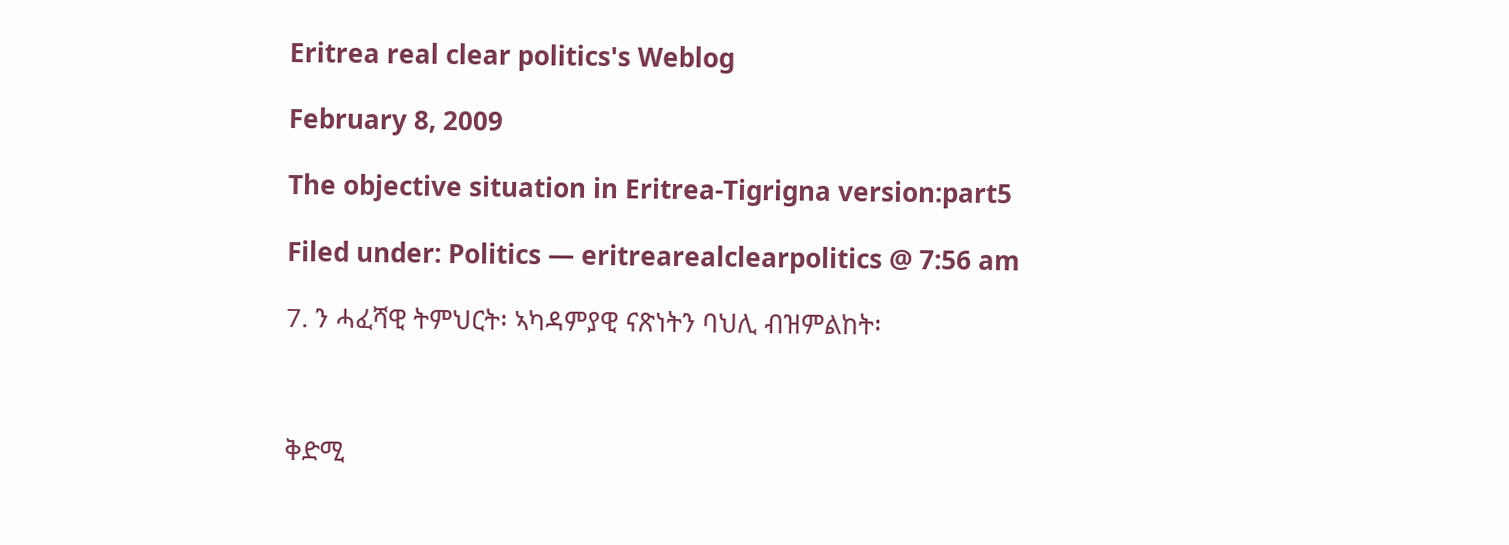Eritrea real clear politics's Weblog

February 8, 2009

The objective situation in Eritrea-Tigrigna version:part5

Filed under: Politics — eritrearealclearpolitics @ 7:56 am

7. ን ሓፈሻዊ ትምህርት፡ ኣካዳምያዊ ናጽነትን ባህሊ ብዝምልከት፡



ቅድሚ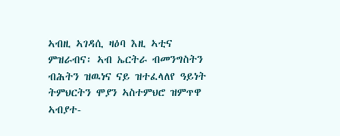ኣብዚ ኣገዳሲ ዛዕባ እዚ ኣቲና ምዝራብና፡ ኣብ ኤርትራ ብመንግስትን ብሕትን ዝዉነና ናይ ዝተፈላለየ ዓይነት ትምህርትን ሞያን ኣስተምህሮ ዝምጥዋ ኣብያተ-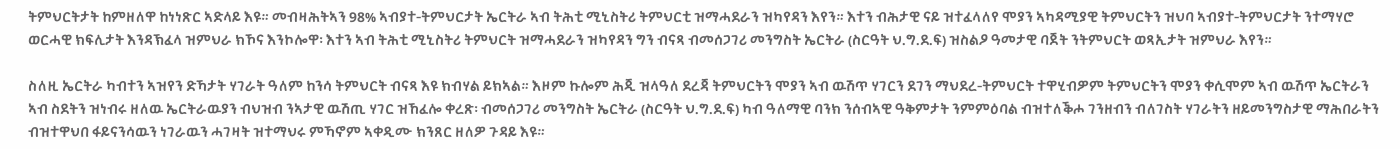ትምህርትታት ከምዘለዋ ከነነጽር ኣድላይ እዩ። መብዛሕትኣን 98% ኣብያተ-ትምህርታት ኤርትራ ኣብ ትሕቲ ሚኒስትሪ ትምህርቲ ዝማሓደራን ዝካየዳን እየን። እተን ብሕታዊ ናይ ዝተፈላለየ ሞያን ኣካዳሚያዊ ትምህርትን ዝህባ ኣብያተ-ትምህርታት ንተማሃሮ ወርሓዊ ክፍሊታት እንዳኽፈላ ዝምህራ ክኾና እንኮሎዋ፡ እተን ኣብ ትሕቲ ሚኒስትሪ ትምህርት ዝማሓደራን ዝካየዳን ግን ብናጻ ብመሰጋገሪ መንግስት ኤርትራ (ስርዓት ህ.ግ.ደ.ፍ) ዝስልዖ ዓመታዊ ባጀት ንትምህርት ወጻኢታት ዝምህራ እየን።

ስለዚ ኤርትራ ካብተን ኣዝየን ድኻታት ሃገራት ዓለም ከንሳ ትምህርት ብናጻ እዩ ክብሃል ይክኣል። እዞም ኩሎም ሕጂ ዝላዓለ ደረጃ ትምህርትን ሞያን ኣብ ዉሽጥ ሃገርን ደገን ማህደረ-ትምህርት ተዋሂብዎም ትምህርትን ሞያን ቀሲሞም ኣብ ዉሽጥ ኤርትራን ኣብ ስደትን ዝነብሩ ዘለዉ ኤርትራዉያን ብህዝብ ንኣታዊ ዉሽጢ ሃገር ዝኸፈሎ ቀረጽ፡ ብመሰጋገሪ መንግስት ኤርትራ (ስርዓት ህ.ግ.ደ.ፍ) ካብ ዓለማዊ ባንክ ንሰብኣዊ ዓቅምታት ንምምዕባል ብዝተለቕሖ ገንዘብን ብለገስት ሃገራትን ዘይመንግስታዊ ማሕበራትን ብዝተዋህበ ፋይናንሳዉን ነገራዉን ሓገዛት ዝተማህሩ ምኻኖም ኣቀዲሙ ክንጸር ዘለዎ ጉዳይ እዩ።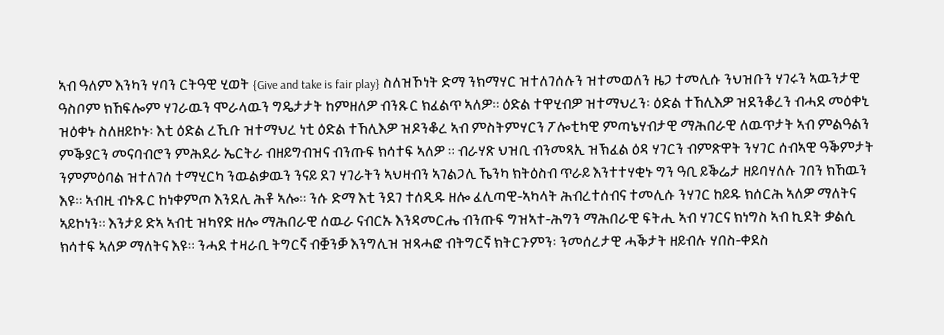ኣብ ዓለም እንካን ሃባን ርትዓዊ ሂወት {Give and take is fair play} ስለዝኾነት ድማ ንክማሃር ዝተለገሰሉን ዝተመወለን ዜጋ ተመሊሱ ንህዝቡን ሃገሩን ኣዉንታዊ ዓስቦም ክኸፍሎም ሃገራዉን ሞራላዉን ግዴታታት ከምዘለዎ ብንጹር ክፈልጥ ኣለዎ። ዕድል ተዋሂብዎ ዝተማህረን፡ ዕድል ተኸሊእዎ ዝደንቆረን ብሓደ መዕቀኒ ዝዕቀኑ ስለዘይኮኑ፡ እቲ ዕድል ረኺቡ ዝተማህረ ነቲ ዕድል ተኸሊእዎ ዝዶንቆረ ኣብ ምስትምሃርን ፖሎቲካዊ ምጣኔሃብታዊ ማሕበራዊ ለዉጥታት ኣብ ምልዓልን ምቕያርን መናባብሮን ምሕደራ ኤርትራ ብዘይግብዝና ብንጡፍ ክሳተፍ ኣለዎ ። ብራሃጽ ህዝቢ ብንመጻኢ ዝኽፈል ዕዳ ሃገርን ብምጽዋት ንሃገር ሰብኣዊ ዓቕምታት ንምምዕባል ዝተለገሰ ተማሂርካ ንዉልቃዉን ንናይ ደገ ሃገራትን ኣህዛብን ኣገልጋሊ ኼንካ ክትዕስብ ጥራይ እንተተሃቂኑ ግን ዓቢ ይቕሬታ ዘይባሃለሉ ገበን ክኸዉን እዩ። ኣብዚ ብኑጹር ከነቀምጦ እንደሊ ሕቶ ኣሎ። ንሱ ድማ እቲ ንደገ ተሰዲዱ ዘሎ ፈሊጣዊ-ኣካላት ሕብረተሰብና ተመሊሱ ንሃገር ከይዱ ክሰርሕ ኣለዎ ማለትና ኣይኮነን። እንታይ ድኣ ኣብቲ ዝካየድ ዘሎ ማሕበራዊ ሰዉራ ናብርኡ እንዳመርሔ ብንጡፍ ግዝኣተ-ሕግን ማሕበራዊ ፍትሒ ኣብ ሃገርና ክነግስ ኣብ ኪደት ቃልሲ ክሳተፍ ኣለዎ ማለትና እዩ። ንሓደ ተዛራቢ ትግርኛ ብቛንቓ እንግሊዝ ዝጻሓፎ ብትግርኛ ክትርጉምን፡ ንመሰረታዊ ሓቕታት ዘይብሉ ሃበስ-ቀደስ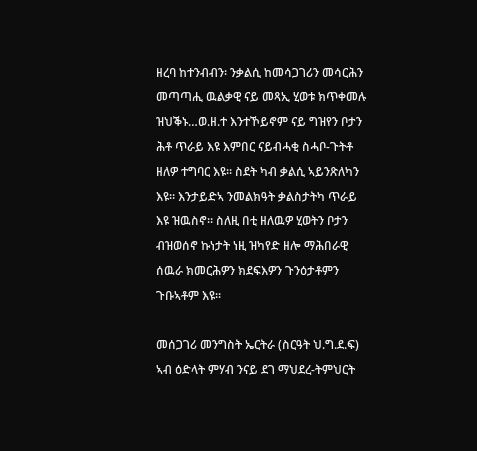ዘረባ ከተንብብን፡ ንቃልሲ ከመሳጋገሪን መሳርሕን መጣጣሒ ዉልቃዊ ናይ መጻኢ ሂወቱ ክጥቀመሉ ዝህቕኑ…ወ.ዘ.ተ እንተኾይኖም ናይ ግዝየን ቦታን ሕቶ ጥራይ እዩ እምበር ናይብሓቂ ስሓቦ-ጉትቶ ዘለዎ ተግባር እዩ። ስደት ካብ ቃልሲ ኣይንጽለካን እዩ። እንታይድኣ ንመልክዓት ቃልስታትካ ጥራይ እዩ ዝዉስኖ። ስለዚ በቲ ዘለዉዎ ሂወትን ቦታን ብዝወሰኖ ኩነታት ነዚ ዝካየድ ዘሎ ማሕበራዊ ሰዉራ ክመርሕዎን ክደፍእዎን ጉንዕታቶምን ጉቡኣቶም እዩ።

መሰጋገሪ መንግስት ኤርትራ (ስርዓት ህ.ግ.ደ.ፍ) ኣብ ዕድላት ምሃብ ንናይ ደገ ማህደረ-ትምህርት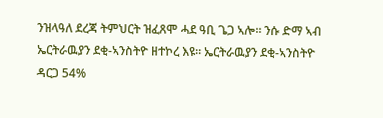ንዝላዓለ ደረጃ ትምህርት ዝፈጸሞ ሓደ ዓቢ ጌጋ ኣሎ። ንሱ ድማ ኣብ ኤርትራዉያን ደቂ-ኣንስትዮ ዘተኮረ እዩ። ኤርትራዉያን ደቂ-ኣንስትዮ ዳርጋ 54%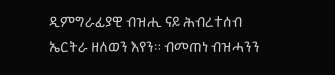ዲምግራፊያዊ ብዝሒ ናይ ሕብረተሰብ ኤርትራ ዘለወን እየን። ብመጠነ ብዝሓንን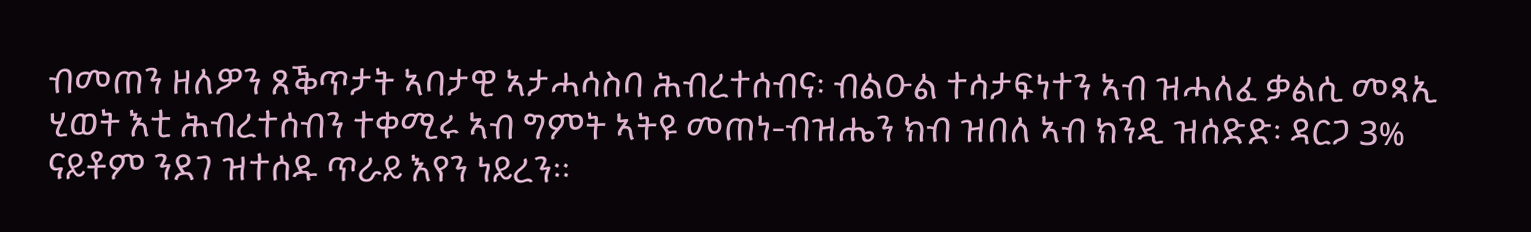ብመጠን ዘለዎን ጸቕጥታት ኣባታዊ ኣታሓሳስባ ሕብረተሰብና፡ ብልዑል ተሳታፍነተን ኣብ ዝሓለፈ ቃልሲ መጻኢ ሂወት እቲ ሕብረተሰብን ተቀሚሩ ኣብ ግምት ኣትዩ መጠነ-ብዝሔን ክብ ዝበለ ኣብ ክንዲ ዝሰድድ፡ ዳርጋ 3% ናይቶም ንደገ ዝተሰዱ ጥራይ እየን ነይረን።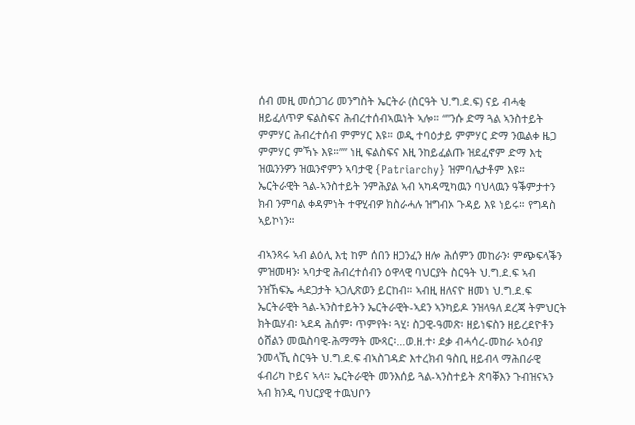ሰብ መዚ መሰጋገሪ መንግስት ኤርትራ (ስርዓት ህ.ግ.ደ.ፍ) ናይ ብሓቂ ዘይፈለጥዎ ፍልስፍና ሕብረተሰብኣዉነት ኣሎ። “”ንሱ ድማ ጓል ኣንስተይት ምምሃር ሕብረተሰብ ምምሃር እዩ። ወዲ ተባዕታይ ምምሃር ድማ ንዉልቀ ዜጋ ምምሃር ምኻኑ እዩ።”” ነዚ ፍልስፍና እዚ ንከይፈልጡ ዝደፈኖም ድማ እቲ ዝዉንንዎን ዝዉንኖምን ኣባታዊ {Patriarchy} ዝምባሌታቶም እዩ። ኤርትራዊት ጓል-ኣንስተይት ንምሕያል ኣብ ኣካዳሚካዉን ባህላዉን ዓቕምታተን ክብ ንምባል ቀዳምነት ተዋሂብዎ ክስራሓሉ ዝግብኦ ጉዳይ እዩ ነይሩ። የግዳስ ኣይኮነን።

ብኣንጻሩ ኣብ ልዕሊ እቲ ከም ሰበን ዘጋንፈን ዘሎ ሕሰምን መከራን፡ ምጭፍላቕን ምዝመዛን፡ ኣባታዊ ሕብረተሰብን ዕዋላዊ ባህርያት ስርዓት ህ.ግ.ደ.ፍ ኣብ ንዝኸፍኤ ሓደጋታት ኣጋሊጽወን ይርከብ። ኣብዚ ዘለናዮ ዘመነ ህ.ግ.ደ.ፍ ኤርትራዊት ጓል-ኣንስተይትን ኤርትራዊት-ኣደን ኣንካይዶ ንዝላዓለ ደረጃ ትምህርት ክትዉሃብ፡ ኣደዳ ሕሰም፡ ጥምየት፡ ጓሂ፡ ስጋዊ-ዓመጽ፡ ዘይነፍስን ዘይረደዮቶን ዕሸልን መዉስባዊ-ሕማማት ሙጻር፡…ወ.ዘ.ተ፡ ደቃ ብሓሳረ-መከራ ኣዕብያ ንመላኺ ስርዓት ህ.ግ.ደ.ፍ ብኣስገዳድ እተረክብ ዓስቢ ዘይብላ ማሕበራዊ ፋብሪካ ኮይና ኣላ። ኤርትራዊት መንእሰይ ጓል-ኣንስተይት ጽባቐእን ጉብዝናኣን ኣብ ክንዲ ባህርያዊ ተዉህቦን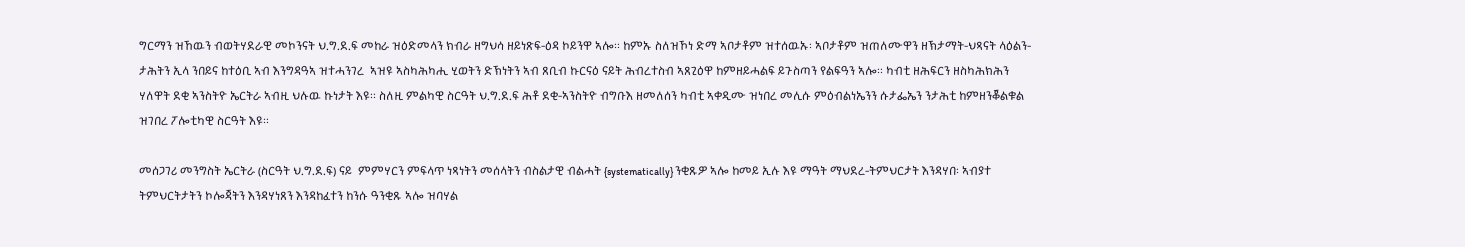ግርማን ዝኸዉን ብወትሃደራዊ መኮንናት ህ.ግ.ደ.ፍ መከራ ዝዕድመላን ክብራ ዘግህሳ ዘይነጽፍ-ዕዳ ኮይንዋ ኣሎ። ከምኡ ስለዝኾነ ድማ ኣቦታቶም ዝተሰዉኡ፡ ኣቦታቶም ዝጠለሙዋን ዘኽታማት-ህጻናት ላዕልን-ታሕትን ኢላ ንበይና ከተዕቢ ኣብ እንግዳዓኣ ዝተሓንገረ  ኣዝዩ ኣስካሕካሒ ሂወትን ድኽነትን ኣብ ጸቢብ ኩርናዕ ናይት ሕብረተስብ ኣጸጊዕዋ ከምዘይሓልፍ ይጉስጣን የልፍዓን ኣሎ። ካብቲ ዘሕፍርን ዘስካሕክሕን ሃለዋት ደቂ ኣንስትዮ ኤርትራ ኣብዚ ህሉዉ ኩነታት እዩ። ስለዚ ምልካዊ ስርዓት ህ.ግ.ደ.ፍ ሕቶ ደቂ-ኣንስትዮ ብግቡእ ዘመለሰን ካብቲ ኣቀዲሙ ዝነበረ መሊሱ ምዕብልነኤንን ሱታፌኤን ንታሕቲ ከምዘንቖልቁል ዝገበረ ፖሎቲካዊ ስርዓት እዩ።

መሰጋገሪ መንግስት ኤርትራ (ስርዓት ህ.ግ.ደ.ፍ) ናይ  ምምሃርን ምፍላጥ ነጻነትን መሰላትን ብስልታዊ ብልሓት {systematically} ንቂጹዎ ኣሎ ከመይ ኢሉ እዩ ማዓት ማህደረ-ትምህርታት እንዳሃበ፡ ኣብያተ ትምህርትታትን ኮሎጃትን እንዳሃነጸን እንዳከፈተን ከንሱ ዓንቂጹ ኣሎ ዝባሃል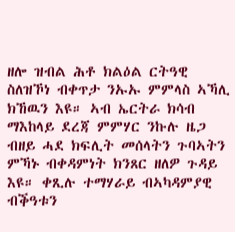ዘሎ ዝብል ሕቶ ክልዕል ርትዓዊ ስለዝኾነ ብቀጥታ ንኡኡ ምምላስ ኣኻሊ ክኸዉን እዩ። ኣብ ኤርትራ ክሳብ ማእከላይ ደረጃ ምምሃር ንኩሉ ዜጋ ብዘይ ሓደ ክፍሊት መሰላትን ጉባኣትን ምኻኑ ብቀዳምነት ክንጸር ዘለዎ ጉዳይ እዩ። ቀጺሉ ተማሃራይ ብኣካዳምያዊ ብቕዓቱን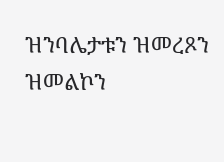ዝንባሌታቱን ዝመረጾን ዝመልኮን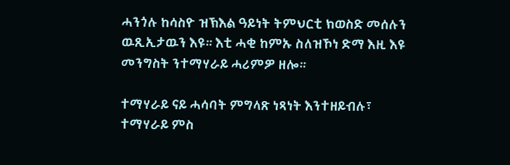ሓንጎሉ ከሳስዮ ዝኽእል ዓይነት ትምህርቲ ክወስድ መሰሉን ዉጺኢታዉን እዩ። እቲ ሓቂ ከምኡ ስለዝኾነ ድማ እዚ እዩ መንግስት ንተማሃራይ ሓሪምዎ ዘሎ።

ተማሃራይ ናይ ሓሳባት ምግላጽ ነጻነት እንተዘይብሉ፣ ተማሃራይ ምስ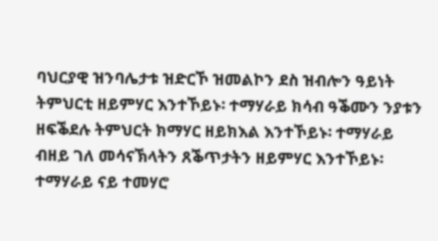ባህርያዊ ዝንባሌታቱ ዝድርኾ ዝመልኮን ደስ ዝብሎን ዓይነት ትምህርቲ ዘይምሃር እንተኾይኑ፡ ተማሃራይ ክሳብ ዓቕሙን ንያቱን ዘፍቕደሉ ትምህርት ክማሃር ዘይክእል እንተኾይኑ፡ ተማሃራይ ብዘይ ገለ መሳናኽላትን ጸቕጥታትን ዘይምሃር እንተኾይኑ፡ ተማሃራይ ናይ ተመሃሮ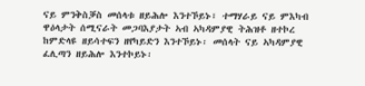ናይ ምንቅስቓስ መሰላቱ ዘይሕሎ እንተኾይኑ፣ ተማሃራይ ናይ ምእካብ ዋዕላታት ሰሚናራት መጋባእያታት ኣብ ኣካዳምያዊ ትሕዝቶ ዘተኮረ ከምድላዩ ዘይሳተፍን ዘየካይድን እንተኾይኑ፡ መሰላት ናይ ኣካዳምያዊ ፈሊጣን ዘይሕሎ እንተኮይኑ፡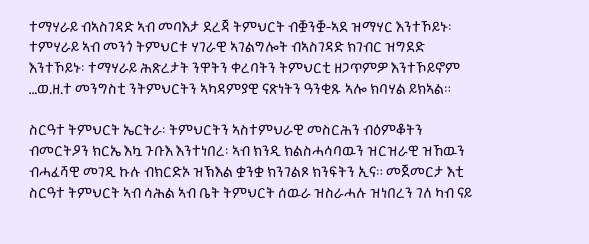ተማሃራይ ብኣስገዳድ ኣብ መባእታ ደረጃ ትምህርት ብቛንቛ-ኣደ ዝማሃር እንተኾይኑ፡ ተምሃራይ ኣብ መንጎ ትምህርቱ ሃገራዊ ኣገልግሎት ብኣስገዳድ ክገብር ዝግደድ እንተኾይኑ፡ ተማሃራይ ሕጽረታት ንዋትን ቀረባትን ትምህርቲ ዘጋጥምዎ እንተኾይኖም …ወ.ዘ.ተ መንግስቲ ንትምህርትን ኣካዳምያዊ ናጽነትን ዓንቂጹ ኣሎ ክባሃል ይክኣል።

ስርዓተ ትምህርት ኤርትራ፡ ትምህርትን ኣስተምህራዊ መስርሕን ብዕምቆትን ብመርትዖን ክርኤ እኳ ጉቡእ እንተነበረ፡ ኣብ ክንዲ ክልስሓሳባዉን ዝርዝራዊ ዝኸዉን ብሓፈሻዊ መገዲ ኩሉ ብክርድኦ ዝኽእል ቋንቋ ክንገልጾ ክንፍትን ኢና። መጀመርታ እቲ ስርዓተ ትምህርት ኣብ ሳሕል ኣብ ቤት ትምህርት ሰዉራ ዝስራሓሉ ዝነበረን ገለ ካብ ናይ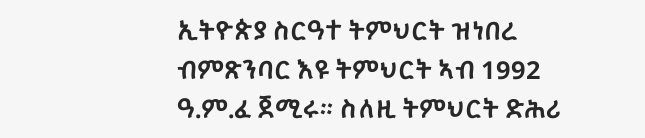ኢትዮጵያ ስርዓተ ትምህርት ዝነበረ ብምጽንባር እዩ ትምህርት ኣብ 1992 ዓ.ም.ፈ ጀሚሩ። ስለዚ ትምህርት ድሕሪ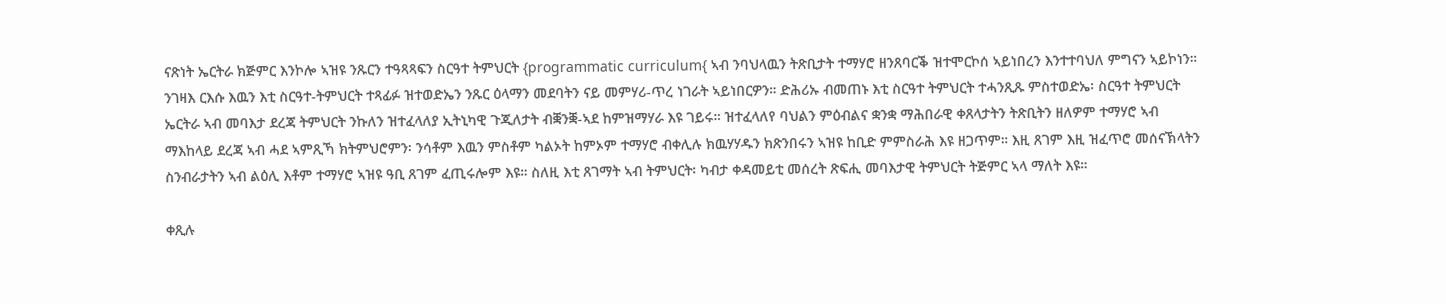ናጽነት ኤርትራ ክጅምር እንኮሎ ኣዝዩ ንጹርን ተዓጻጻፍን ስርዓተ ትምህርት {programmatic curriculum{ ኣብ ንባህላዉን ትጽቢታት ተማሃሮ ዘንጸባርቕ ዝተሞርኮሰ ኣይነበረን እንተተባህለ ምግናን ኣይኮነን። ንገዛእ ርእሱ እዉን እቲ ስርዓተ-ትምህርት ተጻፊፉ ዝተወድኤን ንጹር ዕላማን መደባትን ናይ መምሃሪ-ጥረ ነገራት ኣይነበርዎን። ድሕሪኡ ብመጠኑ እቲ ስርዓተ ትምህርት ተሓንጺጹ ምስተወድኤ፡ ስርዓተ ትምህርት ኤርትራ ኣብ መባእታ ደረጃ ትምህርት ንኩለን ዝተፈላለያ ኢትኒካዊ ጉጂለታት ብቛንቛ-ኣደ ከምዝማሃራ እዩ ገይሩ። ዝተፈላለየ ባህልን ምዕብልና ቋንቋ ማሕበራዊ ቀጸላታትን ትጽቢትን ዘለዎም ተማሃሮ ኣብ ማእከላይ ደረጃ ኣብ ሓደ ኣምጺኻ ክትምህሮምን፡ ንሳቶም እዉን ምስቶም ካልኦት ከምኦም ተማሃሮ ብቀሊሉ ክዉሃሃዱን ክጽንበሩን ኣዝዩ ከቢድ ምምስራሕ እዩ ዘጋጥም። እዚ ጸገም እዚ ዝፈጥሮ መሰናኽላትን ስንብራታትን ኣብ ልዕሊ እቶም ተማሃሮ ኣዝዩ ዓቢ ጸገም ፈጢሩሎም እዩ። ስለዚ እቲ ጸገማት ኣብ ትምህርት፡ ካብታ ቀዳመይቲ መሰረት ጽፍሒ መባእታዊ ትምህርት ትጅምር ኣላ ማለት እዩ።

ቀጺሉ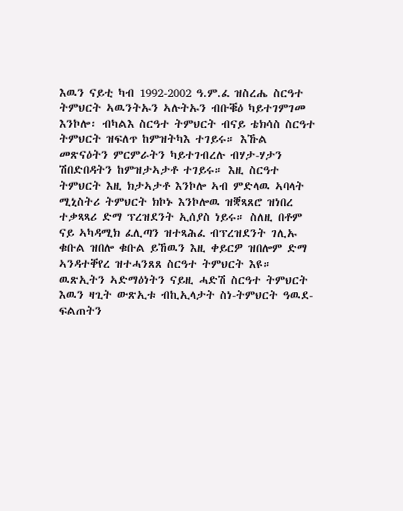እዉን ናይቲ ካብ 1992-2002 ዓ.ም.ፈ ዝስረሔ ስርዓተ ትምህርት ኣዉንትኡን ኣሉትኡን ብቡቑዕ ካይተገምገመ እንኮሎ፡ ብካልእ ስርዓተ ትምህርት ብናይ ቴክሳስ ስርዓተ ትምህርት ዝፍለጥ ከምዝትካእ ተገይሩ። እኹል መጽናዕትን ምርምራትን ካይተገብረሉ ብሃታ-ሃታን ሽበድበዳትን ከምዝታኣታቶ ተገይሩ። እዚ ስርዓተ ትምህርት እዚ ክታኣታቶ እንኮሎ ኣብ ምድላዉ ኣባላት ሚኒስትሪ ትምህርት ክኮኑ እንኮሎዉ ዝቛጻጸሮ ዝነበረ ተቃጻጻሪ ድማ ፕረዝደንት ኢሰያስ ነይሩ። ስለዚ በቶም ናይ ኣካዳሚክ ፈሊጣን ዝተጻሕፈ ብፕረዝደንት ገሊኡ ቁቡል ዝበሎ ቁቡል ይኸዉን እዚ ቀይርዎ ዝበሎም ድማ ኣንዳተቐየረ ዝተሓንጸጸ ስርዓተ ትምህርት እዩ። ዉጽኢትን ኣድማዕነትን ናይዚ ሓድሽ ስርዓተ ትምህርት እዉን ዛጊት ውጽኢቱ ብኪኢላታት ስነ-ትምህርት ዓዉደ-ፍልጠትን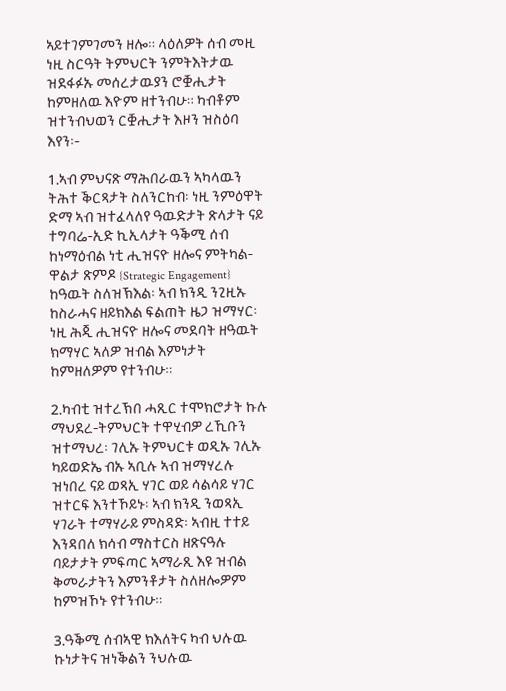ኣይተገምገመን ዘሎ። ላዕለዎት ሰብ መዚ ነዚ ስርዓት ትምህርት ንምትእትታዉ ዝደፋፉኡ መሰረታዉያን ሮቛሒታት ከምዘለዉ እዮም ዘተንብሁ። ካብቶም ዝተንብህወን ርቛሒታት እዞን ዝስዕባ እየን፡-

1.ኣብ ምህናጽ ማሕበራዉን ኣካላዉን ትሕተ ቕርጻታት ስለንርከብ፡ ነዚ ንምዕዋት ድማ ኣብ ዝተፈላለየ ዓዉድታት ጽላታት ናይ ተግባሬ-ኢድ ኪኢላታት ዓቕሚ ሰብ ከነማዕብል ነቲ ሒዝናዮ ዘሎና ምትካል-ዋልታ ጽምዶ {Strategic Engagement} ከዓዉት ስለዝኽእል፡ ኣብ ክንዲ ንጊዚኡ ከስራሓና ዘይክእል ፍልጠት ዜጋ ዝማሃር፡ ነዚ ሕጂ ሒዝናዮ ዘሎና መደባት ዘዓዉት ክማሃር ኣለዎ ዝብል እምነታት ከምዘለዎም የተንብሁ።

2.ካብቲ ዝተረኽበ ሓጺር ተሞክሮታት ኩሉ ማህደረ-ትምህርት ተዋሂብዎ ረኺቡን ዝተማህረ፡ ገሊኡ ትምህርቱ ወዲኡ ገሊኡ ካይወድኤ ብኡ ኣቢሉ ኣብ ዝማሃረሉ ዝነበረ ናይ ወጻኢ ሃገር ወይ ሳልሳይ ሃገር ዝተርፍ እንተኾይኑ፡ ኣብ ክንዲ ንወጻኢ ሃገራት ተማሃራይ ምስዳድ፡ ኣብዚ ተተይ እንዳበለ ክሳብ ማስተርስ ዘጽናዓሉ ባይታታት ምፍጣር ኣማራጺ እዩ ዝብል ቅመራታትን እምንቶታት ስለዘሎዎም ከምዝኾኑ የተንብሁ።

3.ዓቕሚ ሰብኣዊ ክእለትና ካብ ህሉዉ ኩነታትና ዝነቕልን ንህሉዉ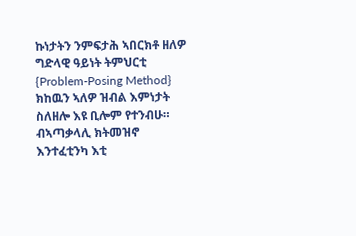ኩነታትን ንምፍታሕ ኣበርክቶ ዘለዎ ግድላዊ ዓይነት ትምህርቲ {Problem-Posing Method} ክከዉን ኣለዎ ዝብል እምነታት ስለዘሎ እዩ ቢሎም የተንብሁ። ብኣጣቃላሊ ክትመዝኖ እንተፈቲንካ እቲ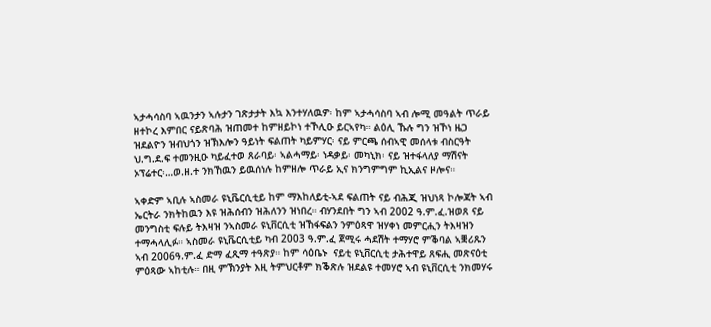ኣታሓሳስባ ኣዉንታን ኣሉታን ገጽታታት እኳ እንተሃለዉዎ፡ ከም ኣታሓሳስባ ኣብ ሎሚ መዓልት ጥራይ ዘተኮረ እምበር ናይጽባሕ ዝጠመተ ከምዘይኮነ ተኾሊዑ ይርኣየካ። ልዕሊ ኹሉ ግን ዝኾነ ዜጋ ዝደልዮን ዝብህጎን ዝኽእሎን ዓይነት ፍልጠት ካይምሃር፡ ናይ ምርጫ ሰብኣዊ መሰላቱ ብስርዓት ህ.ግ.ደ.ፍ ተመንዚዑ ካይፈተወ ጸራባይ፡ ኣልሓማይ፡ ነዳቃይ፡ መካኒክ፡ ናይ ዝተፋላለያ ማሽናት ኦፕሬተር፡…ወ.ዘ.ተ ንክኸዉን ይዉሰነሉ ከምዘሎ ጥራይ ኢና ክንግምግም ኪኢልና ዞሎና።

ኣቀድም ኣቢሉ ኣስመራ ዩኒቬርሲቲይ ከም ማእከለይቲ-ኣደ ፍልጠት ናይ ብሕጂ ዝህነጻ ኮሎጃት ኣብ ኤርትራ ንክትከዉን እዩ ዝሕሰብን ዝሕለንን ዝነበረ። ብሃንደበት ግን ኣብ 2002 ዓ.ም.ፈ.ዝወጸ ናይ መንግስቲ ፍሉይ ትእዛዝ ንኣስመራ ዩኒቨርሲቲ ዝኸፋፍልን ንምዕጻዋ ዝሃቀነ መምርሒን ትእዛዝን ተማሓላሊፉ። ኣስመራ ዩኒቬርሲቲይ ካብ 2003 ዓ.ም.ፈ ጀሚሩ ሓደሽት ተማሃሮ ምቕባል ኣቛሪጹን ኣብ 2006ዓ.ም.ፈ ድማ ፈጺማ ተዓጽያ። ከም ሳዕቤኑ  ናይቲ ዩኒቨርሲቲ ታሕተዋይ ጸፍሒ መጽናዕቲ ምዕጻው ኣከቲሉ። በዚ ምኽንያት እዚ ትምህርቶም ክቕጽሉ ዝደልዩ ተመሃሮ ኣብ ዩኒቨርሲቲ ንክመሃሩ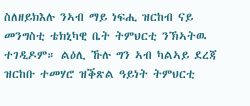ስለዘይክእሉ ንኣብ ማይ ነፍሒ ዝርከብ ናይ መንግስቲ ቴክኒካዊ ቤት ትምህርቲ ንኽኣትዉ ተገዲዶም። ልዕሊ ኹሉ ግን ኣብ ካልኣይ ደረጃ ዝርከቡ ተመሃሮ ዝቕጽል ዓይነት ትምህርቲ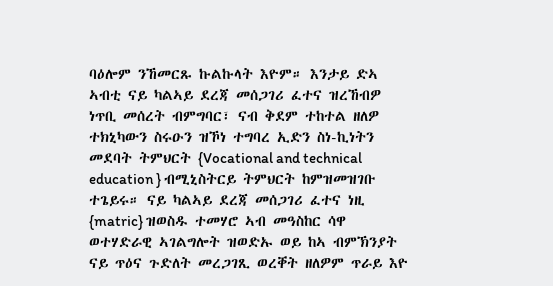ባዕሎም ንኸመርጹ ኩልኩላት እዮም። እንታይ ድኣ ኣብቲ ናይ ካልኣይ ደረጃ መሰጋገሪ ፈተና ዝረኸብዎ ነጥቢ መሰረት ብምግባር፣ ናብ ቅደም ተከተል ዘለዎ ተክኒካውን ስሩዑን ዝኾነ ተግባረ ኢድን ስነ-ኪነትን መደባት ትምህርት {Vocational and technical education } ብሚኒስትርይ ትምህርት ከምዝመዝገቡ ተጌይሩ። ናይ ካልኣይ ደረጃ መሰጋገሪ ፈተና ነዚ {matric} ዝወስዱ ተመሃሮ ኣብ መዓስከር ሳዋ ወተሃድራዊ ኣገልግሎት ዝወድኡ ወይ ከኣ ብምኽንያት ናይ ጥዕና ጉድለት መረጋገጺ ወረቐት ዘለዎም ጥራይ እዮ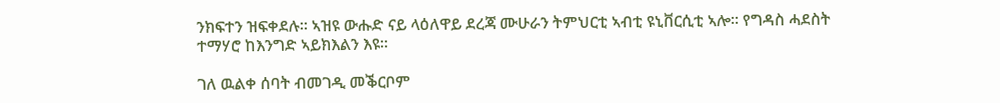ንክፍተን ዝፍቀደሉ። ኣዝዩ ውሑድ ናይ ላዕለዋይ ደረጃ ሙሁራን ትምህርቲ ኣብቲ ዩኒቨርሲቲ ኣሎ። የግዳስ ሓደስት ተማሃሮ ከእንግድ ኣይክእልን እዩ።

ገለ ዉልቀ ሰባት ብመገዲ መቕርቦም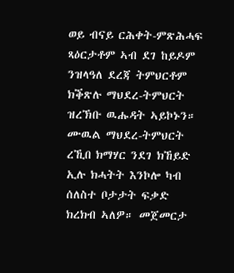ወይ ብናይ ርሕቀት-ምጽሕሓፍ ጻዕርታቶም ኣብ ደገ ከይዶም ንዝላዓለ ደረጃ ትምህርቶም ክቕጽሉ ማህደረ-ትምህርት ዝረኽቡ ዉሑዳት ኣይኮኑን። ሙዉል ማህደረ-ትምህርት ረኺበ ክማሃር ንደገ ክኸይድ ኢሉ ክሓትት እንኮሎ ካብ ሰለስተ ቦታታት ፍቃድ ክረክብ ኣለዎ። መጀመርታ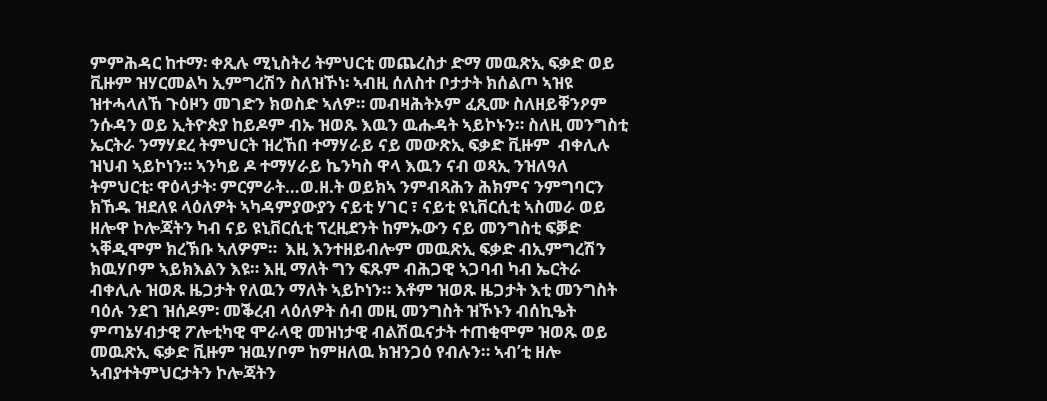ምምሕዳር ከተማ፡ ቀጺሉ ሚኒስትሪ ትምህርቲ መጨረስታ ድማ መዉጽኢ ፍቃድ ወይ ቪዙም ዝሃርመልካ ኢምግረሽን ስለዝኾነ፡ ኣብዚ ሰለስተ ቦታታት ክሰልጦ ኣዝዩ ዝተሓላለኸ ጉዕዞን መገድን ክወስድ ኣለዎ። መብዛሕትኦም ፈጺሙ ስለዘይቐንዖም ንሱዳን ወይ ኢትዮጵያ ከይዶም ብኡ ዝወጹ እዉን ዉሑዳት ኣይኮኑን። ስለዚ መንግስቲ ኤርትራ ንማሃደረ ትምህርት ዝረኸበ ተማሃራይ ናይ መውጽኢ ፍቃድ ቪዙም  ብቀሊሉ ዝህብ ኣይኮነን። ኣንካይ ዶ ተማሃራይ ኬንካስ ዋላ እዉን ናብ ወጻኢ ንዝለዓለ ትምህርቲ፡ ዋዕላታት፡ ምርምራት…ወ.ዘ.ት ወይክኣ ንምብጻሕን ሕክምና ንምግባርን  ክኸዱ ዝደለዩ ላዕለዎት ኣካዳምያውያን ናይቲ ሃገር ፣ ናይቲ ዩኒቨርሲቲ ኣስመራ ወይ ዘሎዋ ኮሎጃትን ካብ ናይ ዩኒቨርሲቲ ፕረዚደንት ከምኡውን ናይ መንግስቲ ፍቓድ ኣቐዲሞም ክረኽቡ ኣለዎም።  እዚ እንተዘይብሎም መዉጽኢ ፍቃድ ብኢምግረሽን ክዉሃቦም ኣይክእልን እዩ። እዚ ማለት ግን ፍጹም ብሕጋዊ ኣጋባብ ካብ ኤርትራ ብቀሊሉ ዝወጹ ዜጋታት የለዉን ማለት ኣይኮነን። እቶም ዝወጹ ዜጋታት እቲ መንግስት ባዕሉ ንደገ ዝሰዶም፡ መቕረብ ላዕለዎት ሰብ መዚ መንግስት ዝኾኑን ብሰኪዔት ምጣኔሃብታዊ ፖሎቲካዊ ሞራላዊ መዝነታዊ ብልሽዉናታት ተጠቂሞም ዝወጹ ወይ መዉጽኢ ፍቃድ ቪዙም ዝዉሃቦም ከምዘለዉ ክዝንጋዕ የብሉን። ኣብ’ቲ ዘሎ ኣብያተትምህርታትን ኮሎጃትን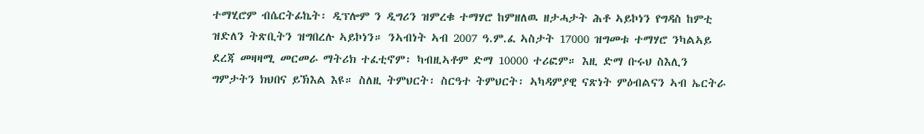ተማሂሮም ብሴርትፊኬት፡ ዲፕሎም ን ዲግሪን ዝምረቁ ተማሃሮ ከምዘለዉ ዘታሓታት ሕቶ ኣይኮነን የግዳስ ከምቲ ዝድለን ትጽቢትን ዝግበረሉ ኣይኮነን። ንኣብነት ኣብ 2007 ዓ.ም.ፈ ኣስታት 17000 ዝግመቱ ተማሃሮ ንካልኣይ ደረጃ መዛዛሚ መርመራ ማትሪክ ተፈቲኖም፡ ካብዚኣቶም ድማ 10000 ተሪፎም። እዚ ድማ ቡሩህ ስእሊን ግምታትን ክህበና ይኽእል እዩ። ስለዚ ትምህርት፡ ስርዓተ ትምህርት፡ ኣካዳምያዊ ናጽነት ምዕብልናን ኣብ ኤርትራ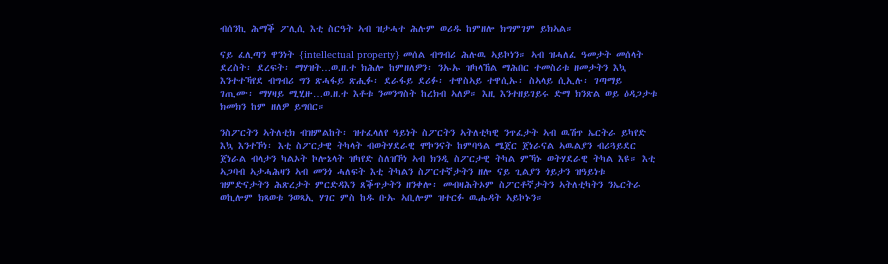ብሰንኪ ሕማቕ ፖሊሲ እቲ ስርዓት ኣብ ዝታሓተ ሕሉም ወሪዱ ከምዘሎ ክግምገም ይክኣል።

ናይ ፈሊጣን ዋንነት {intellectual property} መሰል ብግብሪ ሕሉዉ ኣይኮነን። ኣብ ዝሓለፈ ዓመታት መሰላት ደረስት፡ ደረፍት፡ ማሃዝት…ወ.ዘ.ተ ክሕሎ ከምዘለዎን፡ ንኡኡ ዝካላኸል ማሕበር ተመስሪቱ ዘመታትን እኳ እንተተኻየደ ብግብሪ ግን ጽሓፋይ ጽሒፉ፡ ደራፋይ ደሪፉ፡ ተዋስኣይ ተዋሲኡ፡ ስኣላይ ሲኢሉ፡ ገጣማይ ገጢሙ፡ ማሃዛይ ሚሂዙ…ወ.ዘ.ተ እቶቱ ንመንግስት ከረክብ ኣለዎ። እዚ እንተዘይገይሩ ድማ ክንጽል ወይ ዕዳጋታቱ ክመክን ከም ዘለዎ ይግበር።

ንስፖርትን ኣትለቲክ ብዝምልከት፡ ዝተፈላለየ ዓይነት ስፖርትን ኣትለቲካዊ ንጥፈታት ኣብ ዉሽጥ ኤርትራ ይካየድ እኳ እንተኾነ፡ እቲ ስፖርታዊ ትካላት ብወትሃደራዊ ሞኮንናት ከምባዓል ሜጀር ጀነራናል ኣዉልያን ብሪጓይደር ጀነራል ብላታን ካልኦት ኮሎኔላት ዝካየድ ስለዝኾነ ኣብ ክንዲ ስፖርታዊ ትካል ምኻኑ ወትሃደራዊ ትካል እዩ። እቲ ኣጋባብ ኣታሓሕዛን ኣብ መንጎ ሓለፍት እቲ ትካልን ስፖርተኛታትን ዘሎ ናይ ጊልያን ጎይታን ዝዓይነቱ ዝምድናታትን ሕጽረታት ምርድዳእን ጸቕጥታትን ዘንቀሎ፡ መብዛሕትኦም ስፖርቶኛታትን ኣትለቲካትን ንኤርትራ ወኪሎም ክጻወቱ ንወጻኢ ሃገር ምስ ከዱ ቡኡ ኣቢሎም ዝተርፉ ዉሑዳት ኣይኮኑን።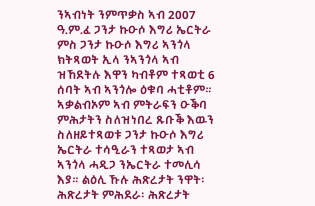ንኣብነት ንምጥቃስ ኣብ 2007 ዓ.ም.ፈ ጋንታ ኩዑሶ እግሪ ኤርትራ ምስ ጋንታ ኩዑሶ እግሪ ኣንጎላ ክትጻወት ኢላ ንኣንጎላ ኣብ ዝኸደትሉ እዋን ካብቶም ተጻወቲ 6 ሰባት ኣብ ኣንጎሎ ዕቁባ ሓቲቶም። ኣቃልብኦም ኣብ ምትራፍን ዑቕባ ምሕታትን ስለዝነበረ ጹቡቕ እዉን ስለዘይተጻወቱ ጋንታ ኩዑሶ እግሪ ኤርትራ ተሳዒራን ተጻወታ ኣብ ኣንጎላ ሓዲጋ ንኤርትራ ተመሊሳ እያ። ልዕሊ ኹሉ ሕጽረታት ንዋት፡ ሕጽረታት ምሕደራ፡ ሕጽረታት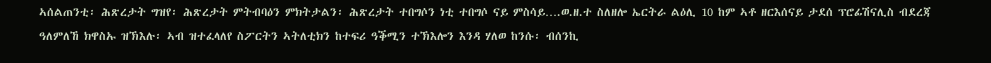ኣሰልጠንቲ፡ ሕጽረታት ግዝየ፡ ሕጽረታት ምትብባዕን ምክትታልን፡ ሕጽረታት ተበግሶን ነቲ ተበግሶ ናይ ምስሳይ….ወ.ዘ.ተ ስለዘሎ ኤርትራ ልዕሊ 10 ከም ኣቶ ዘርእሰናይ ታደሰ ፕሮፊሽናሊስ ብደረጃ ዓለምለኸ ክዋስኡ ዝኽእሉ፡ ኣብ ዝተፈላለየ ስፖርትን ኣትለቲክን ከተፍሪ ዓቕሚን ተኽእሎን እንዳ ሃለወ ከንሱ፡ ብሰንኪ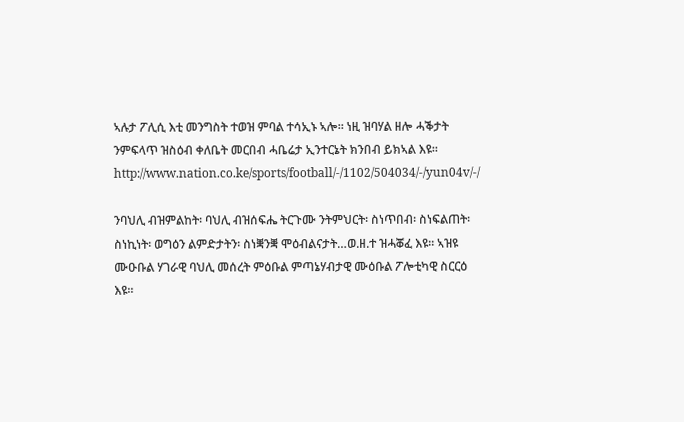ኣሉታ ፖሊሲ እቲ መንግስት ተወዝ ምባል ተሳኢኑ ኣሎ። ነዚ ዝባሃል ዘሎ ሓቕታት ንምፍላጥ ዝስዕብ ቀለቤት መርበብ ሓቤሬታ ኢንተርኔት ክንበብ ይክኣል እዩ። http://www.nation.co.ke/sports/football/-/1102/504034/-/yun04v/-/

ንባህሊ ብዝምልከት፡ ባህሊ ብዝሰፍሔ ትርጉሙ ንትምህርት፡ ስነጥበብ፡ ስነፍልጠት፡ ስነኪነት፡ ወግዕን ልምድታትን፡ ስነቛንቛ ሞዕብልናታት…ወ.ዘ.ተ ዝሓቖፈ እዩ። ኣዝዩ ሙዑቡል ሃገራዊ ባህሊ መሰረት ምዕቡል ምጣኔሃብታዊ ሙዕቡል ፖሎቲካዊ ስርርዕ እዩ።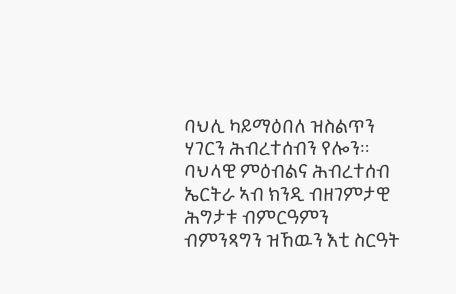ባህሊ ካይማዕበለ ዝስልጥን ሃገርን ሕብረተሰብን የሎን። ባህላዊ ምዕብልና ሕብረተሰብ ኤርትራ ኣብ ክንዲ ብዘገምታዊ ሕግታቱ ብምርዓምን ብምንጻግን ዝኸዉን እቲ ስርዓት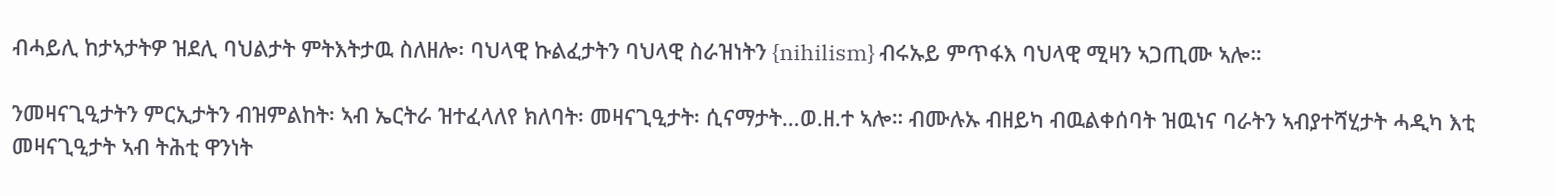ብሓይሊ ከታኣታትዎ ዝደሊ ባህልታት ምትእትታዉ ስለዘሎ፡ ባህላዊ ኩልፈታትን ባህላዊ ስራዝነትን {nihilism} ብሩኡይ ምጥፋእ ባህላዊ ሚዛን ኣጋጢሙ ኣሎ።

ንመዛናጊዒታትን ምርኢታትን ብዝምልከት፡ ኣብ ኤርትራ ዝተፈላለየ ክለባት፡ መዛናጊዒታት፡ ሲናማታት…ወ.ዘ.ተ ኣሎ። ብሙሉኡ ብዘይካ ብዉልቀሰባት ዝዉነና ባራትን ኣብያተሻሂታት ሓዲካ እቲ መዛናጊዒታት ኣብ ትሕቲ ዋንነት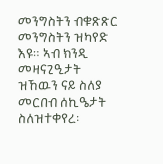መንግስትን ብቁጽጽር መንግስትን ዝካየድ እዩ። ኣብ ክንዲ መዛናጊዒታት ዝኸዉን ናይ ስለያ መርበብ ሰኪዔታት ስለዝተቀየረ፡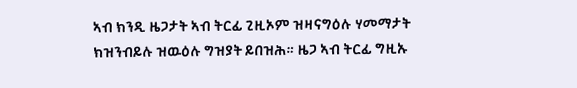ኣብ ክንዲ ዜጋታት ኣብ ትርፊ ጊዚኦም ዝዛናግዕሉ ሃመማታት ክዝንብይሉ ዝዉዕሉ ግዝያት ይበዝሕ። ዜጋ ኣብ ትርፊ ግዚኡ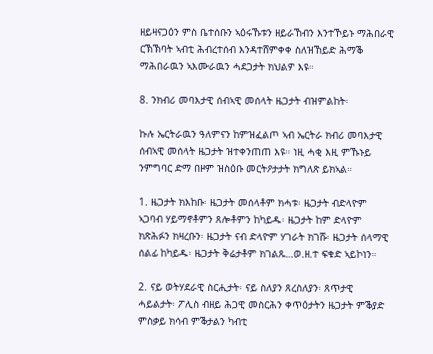ዘይዛናጋዕን ምስ ቤተሰቡን ኣዕሩኹቱን ዘይራኸብን እንተኾይኑ ማሕበራዊ ርኽኽባት ኣብቲ ሕብረተሰብ እንዳተሸምቀቀ ስለዝኸይድ ሕማቕ ማሕበራዉን ኣእሙራዉን ሓደጋታት ክህልዎ እዩ።

8. ንክብሪ መባእታዊ ሰብኣዊ መሰላት ዜጋታት ብዝምልከት፡

ኩሉ ኤርትራዉን ዓለምናን ከምዝፈልጦ ኣብ ኤርትራ ክብሪ መባእታዊ ሰብኣዊ መሰላት ዜጋታት ዝተቀንጠጠ እዩ። ነዚ ሓቂ እዚ ምኹኑይ ንምግባር ድማ በዞም ዝስዕቡ መርትዖታታት ክግለጽ ይክኣል።

1. ዜጋታት ክእከቡ፡ ዜጋታት መሰላቶም ክሓቱ፡ ዜጋታት ብድላዮም ኣጋባብ ሃይማኖቶምን ጸሎቶምን ከካይዱ፡ ዜጋታት ከም ድላዮም ክጽሕፉን ክዛረቡን፡ ዜጋታት ናብ ድላዮም ሃገራት ክገሹ፡ ዜጋታት ሰላማዊ ሰልፊ ከካይዱ፡ ዜጋታት ቅሬታቶም ክገልጹ…ወ.ዘ.ተ ፍቁድ ኣይኮነን።

2. ናይ ወትሃደራዊ ስርሒታት፡ ናይ ስለያን ጸረስለያን፡ ጸጥታዊ ሓይልታት፡ ፖሊስ ብዘይ ሕጋዊ መስርሕን ቀጥዕታትን ዜጋታት ምቕያድ ምስቃይ ክሳብ ምቕታልን ካብቲ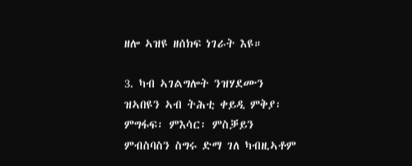ዘሎ ኣዝዩ ዘሰክፍ ነገራት እዩ።

3. ካብ ኣገልግሎት ንዝሃደሙን ዝኣበዩን ኣብ ትሕቲ ቀይዲ ምቅያ፡ ምግፋፍ፡ ምእሳር፡ ምስቓይን ምብስባስን ስግሩ ድማ ገለ ካብዚኣቶም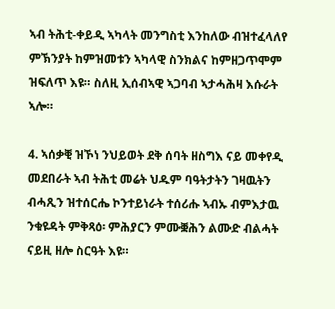ኣብ ትሕቲ-ቀይዲ ኣካላት መንግስቲ እንከለው ብዝተፈላለየ ምኽንያት ከምዝመቱን ኣካላዊ ስንክልና ከምዘጋጥሞም ዝፍለጥ እዩ። ስለዚ ኢሰብኣዊ ኣጋባብ ኣታሓሕዛ እሱራት ኣሎ።

4. ኣሰቃቒ ዝኾነ ንህይወት ደቅ ሰባት ዘስግእ ናይ መቀየዲ መደበራት ኣብ ትሕቲ መሬት ህዱም ባዓትታትን ገዛዉትን ብሓጺን ዝተሰርሔ ኮንተይነራት ተሰሪሑ ኣብኡ ብምእታዉ ንቁዩዳት ምቅጻዕ፡ ምሕያርን ምሙቛሕን ልሙድ ብልሓት ናይዚ ዘሎ ስርዓት እዩ።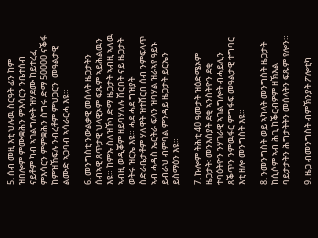5. ሰብ መዚ እቲ ህሉዉ ስርዓት ፊን ከም ዝበሎም ምሙቋሕን ምእሳርን ንቤተሰብ ናይቶም ካብ ኣገልግሎት ዝሃደሙ ከይተረፈ ምእሳርን ምምቋሕን ስግሩ ድማ 50000 ናቕፋ ከምዝኸፍሉ ንብረቶም ምህጋርን  መዓልታዊ ልሙድ ኣጋባብ ኣሳራርሓ እዩ።

6. መንግስቲ ንውልቃዊ መሰላት ዜጋታትን ሰብኣዊ ጸጥታዊ ህላዊኦም ፍጹም ኣይሕልዉን እዩ። ከምኡ ስለዝኾነ ድማ ዜጋታት ኣብዚ ኣለዉ ኣብዚ ወዲቖም ዘይባሃለሉ ሽርበት ናይ ዜጋታት ወትሩ ዝርኤ እዩ። ሓደ ሓደ ግዝያት ስድራቤታቶም ሃለዋት ዝተሸርበ ሰብ ንምፍላጥ ኣብ ሓዳስ ኤርትራ ፍላን ዝባሃል ዝራኣየ ዓይኑ ይብራህ ብምባል ምንዳይ ዜጋታት ይርኤን ይስማዕን እዩ።

7. ኩሎም ትሕቲ 40 ዓመታት ዝዕድሜኦም ዜጋታት፡ መንእሰያት ደቂ ኣንስትዮን ደቂ ተባዕትዮን ንሃገራዊ ኣገልግሎት ብሓይሊን ጸቕጥን ንምዉፋር ምግፋፍ መዓልታዊ ተግባር እቲ ዘሎ መንግስት እዩ።

8. ንመንግስት ወይ ኣካላት መንግስት ዜጋታት ከሲሶም ኣብ ሕጊ ከቕርብዎም ዘኽእል ባይታታትን ሕግታትትን መሰላትን ፍጹም የሎን።

9. ዜጋ ብመንግስት ብምኽንያት ፖሎቲካ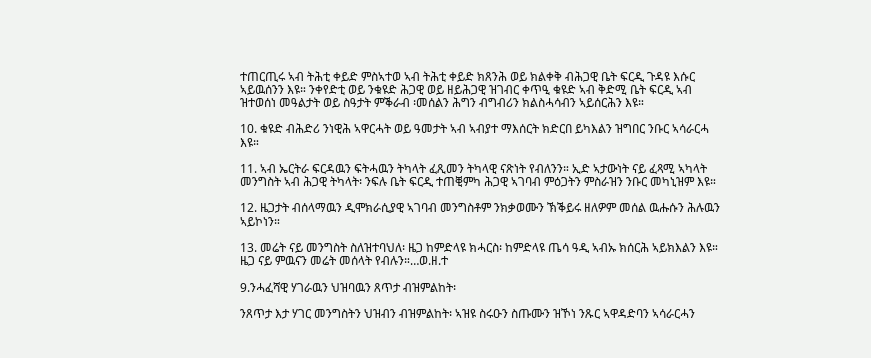ተጠርጢሩ ኣብ ትሕቲ ቀይድ ምስኣተወ ኣብ ትሕቲ ቀይድ ክጸንሕ ወይ ክልቀቅ ብሕጋዊ ቤት ፍርዲ ጉዳዩ እሱር ኣይዉሰንን እዩ። ንቀየድቲ ወይ ንቁዩድ ሕጋዊ ወይ ዘይሕጋዊ ዝገብር ቀጥዒ ቁዩድ ኣብ ቅድሚ ቤት ፍርዲ ኣብ ዝተወሰነ መዓልታት ወይ ስዓታት ምቕራብ ፡መሰልን ሕግን ብግብሪን ክልስሓሳብን ኣይሰርሕን እዩ።

10. ቁዩድ ብሕድሪ ንነዊሕ ኣዋርሓት ወይ ዓመታት ኣብ ኣብያተ ማእሰርት ክድርበ ይካእልን ዝግበር ንቡር ኣሳራርሓ እዩ።

11. ኣብ ኤርትራ ፍርዳዉን ፍትሓዉን ትካላት ፈጺመን ትካላዊ ናጽነት የብለንን። ኢድ ኣታውነት ናይ ፈጻሚ ኣካላት መንግስት ኣብ ሕጋዊ ትካላት፡ ንፍሉ ቤት ፍርዲ ተጠቒምካ ሕጋዊ ኣገባብ ምዕጋትን ምስራዝን ንቡር መካኒዝም እዩ።

12. ዜጋታት ብሰላማዉን ዲሞክራሲያዊ ኣገባብ መንግስቶም ንክቃወሙን ኽቕይሩ ዘለዎም መሰል ዉሑሱን ሕሉዉን ኣይኮነን።

13. መሬት ናይ መንግስት ስለዝተባህለ፡ ዜጋ ከምድላዩ ክሓርስ፡ ከምድላዩ ጤሳ ዓዲ ኣብኡ ክሰርሕ ኣይክእልን እዩ። ዜጋ ናይ ምዉናን መሬት መሰላት የብሉን።…ወ.ዘ.ተ

9.ንሓፈሻዊ ሃገራዉን ህዝባዉን ጸጥታ ብዝምልከት፡

ንጸጥታ እታ ሃገር መንግስትን ህዝብን ብዝምልከት፡ ኣዝዩ ስሩዑን ስጡሙን ዝኾነ ንጹር ኣዋዳድባን ኣሳራርሓን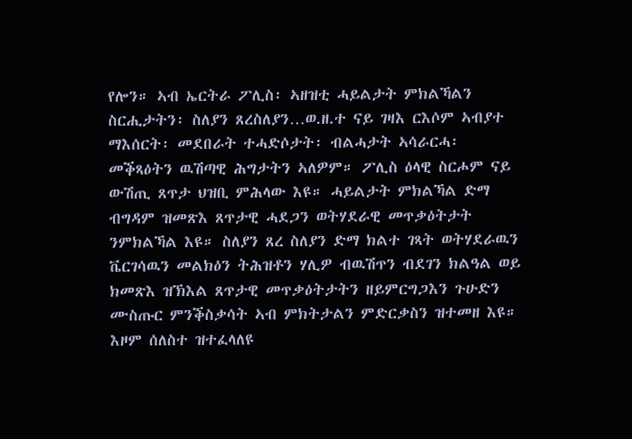የሎን። ኣብ ኤርትራ ፖሊስ፡ ኣዘዝቲ ሓይልታት ምክልኻልን ስርሒታትን፡ ስለያን ጸረስለያን…ወ.ዘ.ተ ናይ ገዛእ ርእሶም ኣብያተ ማእሰርት፡ መደበራት ተሓድሶታት፡ ብልሓታት ኣሳራርሓ፡ መቕጻዕትን ዉሽጣዊ ሕግታትን ኣለዎም። ፖሊስ ዕላዊ ስርሖም ናይ ውሽጢ ጸጥታ ህዝቢ ምሕላው እዩ። ሓይልታት ምክልኻል ድማ ብግዳም ዝመጽእ ጸጥታዊ ሓደጋን ወትሃደራዊ መጥቃዕትታት ንምክልኻል እዩ። ስለያን ጸረ ስለያን ድማ ክልተ ገጻት ወትሃደራዉን ቬርገሳዉን መልክዕን ትሕዝቶን ሃሊዎ ብዉሽጥን ብደገን ክልዓል ወይ ክመጽእ ዝኽእል ጸጥታዊ መጥቃዕትታትን ዘይምርግጋእን ጉሁድን ሙስጡር ምንቕስቃሳት ኣብ ምክትታልን ምድርቃስን ዝተመዘ እዩ። እዞም ሰለስተ ዝተፈላለዩ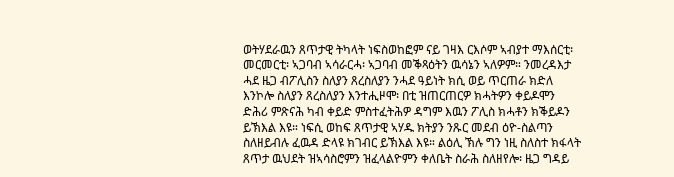ወትሃደራዉን ጸጥታዊ ትካላት ነፍስወከፎም ናይ ገዛእ ርእሶም ኣብያተ ማእሰርቲ፡ መርመርቲ፡ ኣጋባብ ኣሳራርሓ፡ ኣጋባብ መቕጻዕትን ዉሳኔን ኣለዎም። ንመረዳእታ ሓደ ዜጋ ብፖሊስን ስለያን ጸረስለያን ንሓደ ዓይነት ክሲ ወይ ጥርጠራ ክድለ እንኮሎ ስለያን ጸረስለያን እንተሒዞሞ፡ በቲ ዝጠርጠርዎ ክሓትዎን ቀይዶሞን ድሕሪ ምጽናሕ ካብ ቀይድ ምስተፈትሕዎ ዳግም እዉን ፖሊስ ክሓቶን ክቕይዶን ይኽእል እዩ። ነፍሲ ወከፍ ጸጥታዊ ኣሃዱ ክትያን ንጹር መደብ ዕዮ-ስልጣን ስለዘይብሉ ፈዉዳ ድላዩ ክገብር ይኽእል እዩ። ልዕሊ ኽሉ ግን ነዚ ስለስተ ክፋላት ጸጥታ ዉህደት ዝኣሳስሮምን ዝፈላልዮምን ቀለቤት ስራሕ ስለዘየሎ፡ ዜጋ ግዳይ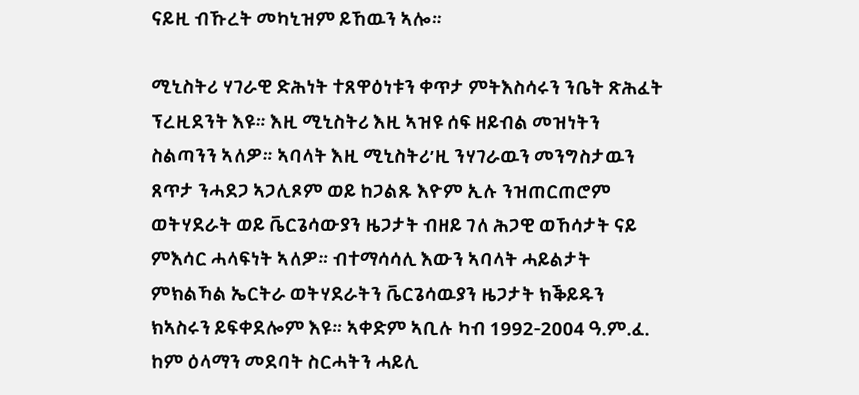ናይዚ ብኹረት መካኒዝም ይኸዉን ኣሎ።

ሚኒስትሪ ሃገራዊ ድሕነት ተጸዋዕነቱን ቀጥታ ምትእስሳሩን ንቤት ጽሕፈት ፕረዚደንት እዩ። እዚ ሚኒስትሪ እዚ ኣዝዩ ሰፍ ዘይብል መዝነትን ስልጣንን ኣለዎ። ኣባላት እዚ ሚኒስትሪ’ዚ ንሃገራዉን መንግስታዉን ጸጥታ ንሓደጋ ኣጋሊጾም ወይ ከጋልጹ እዮም ኢሉ ንዝጠርጠሮም ወትሃደራት ወይ ቬርጌሳውያን ዜጋታት ብዘይ ገለ ሕጋዊ ወኸሳታት ናይ ምእሳር ሓላፍነት ኣለዎ። ብተማሳሳሊ እውን ኣባላት ሓይልታት ምክልኻል ኤርትራ ወትሃደራትን ቬርጌሳዉያን ዜጋታት ክቕይዱን ክኣስሩን ይፍቀደሎም እዩ። ኣቀድም ኣቢሉ ካብ 1992-2004 ዓ.ም.ፈ. ከም ዕላማን መደባት ስርሓትን ሓይሊ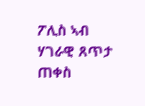ፖሊስ ኣብ ሃገራዊ ጸጥታ ጠቀስ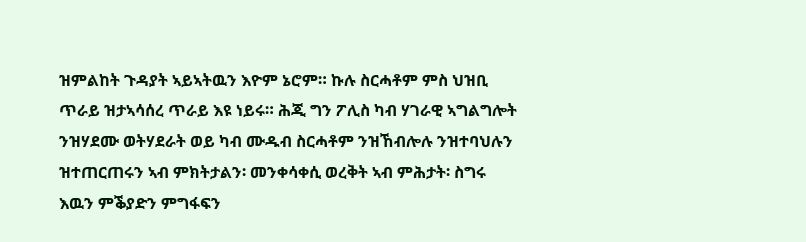ዝምልከት ጉዳያት ኣይኣትዉን እዮም ኔሮም። ኩሉ ስርሓቶም ምስ ህዝቢ ጥራይ ዝታኣሳሰረ ጥራይ እዩ ነይሩ። ሕጂ ግን ፖሊስ ካብ ሃገራዊ ኣግልግሎት ንዝሃደሙ ወትሃደራት ወይ ካብ ሙዱብ ስርሓቶም ንዝኸብሎሉ ንዝተባህሉን ዝተጠርጠሩን ኣብ ምክትታልን፡ መንቀሳቀሲ ወረቅት ኣብ ምሕታት፡ ስግሩ እዉን ምቕያድን ምግፋፍን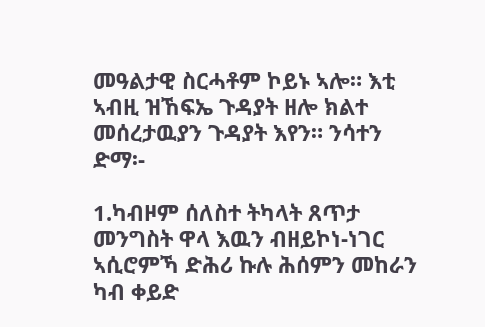መዓልታዊ ስርሓቶም ኮይኑ ኣሎ። እቲ ኣብዚ ዝኸፍኤ ጉዳያት ዘሎ ክልተ መሰረታዉያን ጉዳያት እየን። ንሳተን ድማ፡-

1.ካብዞም ሰለስተ ትካላት ጸጥታ መንግስት ዋላ እዉን ብዘይኮነ-ነገር ኣሲሮምኻ ድሕሪ ኩሉ ሕሰምን መከራን ካብ ቀይድ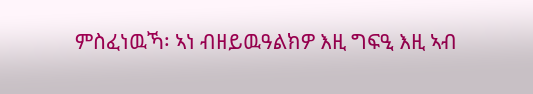ምስፈነዉኻ፡ ኣነ ብዘይዉዓልክዎ እዚ ግፍዒ እዚ ኣብ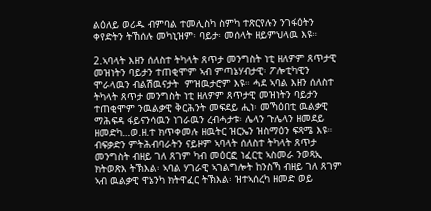ልዕለይ ወሪዱ ብምባል ተመሊስካ ስምካ ተጽርየሉን ንገፋዕትን ቀየድትን ትኸሰሉ መካኒዝም፡ ባይታ፡ መሰላት ዘይምህላዉ እዩ።

2.ኣባላት እዘን ሰለስተ ትካላት ጸጥታ መንግስት ነቲ ዘለዎም ጸጥታዊ መዝነትን ባይታን ተጠቂሞም ኣብ ምጣኔሃብታዊ፡ ፖሎቲካዊን ሞራላዉን ብልሽዉናታት  ምዝዉታሮም እዩ። ሓደ ኣባል እዘን ሰለስተ ትካላት ጸጥታ መንግስት ነቲ ዘለዎም ጸጥታዊ መዝነትን ባይታን ተጠቂሞም ንዉልቃዊ ቅርሕንት መፍደይ ሒነ፡ መኻዕበቲ ዉልቃዊ ማሕፍዳ ፋይናንሳዉን ነገራዉን ረብሓታቱ፡ ሌላን ጉሌላን ዘመደይ ዘመድካ…ወ.ዘ.ተ ክጥቀመሉ ዘዉትር ዝርኤን ዝስማዕን ፍጻሜ እዩ። ብፍቃድን ምትሕብባራትን ናይዞም ኣባላት ሰለስተ ትካላት ጸጥታ መንግስት ብዘይ ገለ ጸገም ካብ መዕርፎ ነፈርቲ ኣስመራ ንወጻኢ ክትወጽእ ትኽእል፡ ኣባል ሃገራዊ ኣገልግሎት ከንስኻ ብዘይ ገለ ጸገም ኣብ ዉልቃዊ ዋኔንካ ክትዋፈር ትኽእል፡ ዝተኣሰረካ ዘመድ ወይ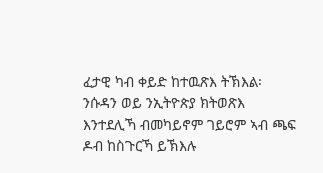ፈታዊ ካብ ቀይድ ከተዉጽእ ትኽእል፡ ንሱዳን ወይ ንኢትዮጵያ ክትወጽእ እንተደሊኻ ብመካይኖም ገይሮም ኣብ ጫፍ ዶብ ከስጉርኻ ይኽእሉ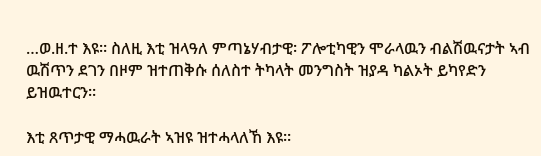…ወ.ዘ.ተ እዩ። ስለዚ እቲ ዝላዓለ ምጣኔሃብታዊ፡ ፖሎቲካዊን ሞራላዉን ብልሽዉናታት ኣብ ዉሽጥን ደገን በዞም ዝተጠቅሱ ሰለስተ ትካላት መንግስት ዝያዳ ካልኦት ይካየድን ይዝዉተርን።

እቲ ጸጥታዊ ማሓዉራት ኣዝዩ ዝተሓላለኸ እዩ።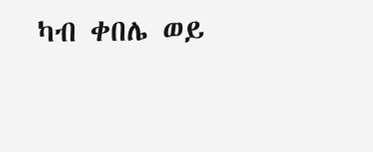ካብ ቀበሌ ወይ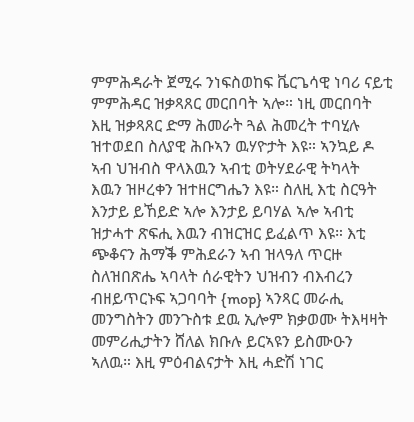ምምሕዳራት ጀሚሩ ንነፍስወከፍ ቬርጌሳዊ ነባሪ ናይቲ ምምሕዳር ዝቃጻጸር መርበባት ኣሎ። ነዚ መርበባት እዚ ዝቃጻጸር ድማ ሕመራት ጓል ሕመረት ተባሂሉ ዝተወደበ ስለያዊ ሕቡኣን ዉሃዮታት እዩ። ኣንኳይ ዶ ኣብ ህዝብስ ዋላእዉን ኣብቲ ወትሃደራዊ ትካላት እዉን ዝዞረቀን ዝተዘርግሔን እዩ። ስለዚ እቲ ስርዓት እንታይ ይኸይድ ኣሎ እንታይ ይባሃል ኣሎ ኣብቲ ዝታሓተ ጽፍሒ እዉን ብዝርዝር ይፈልጥ እዩ። እቲ ጭቆናን ሕማቕ ምሕደራን ኣብ ዝላዓለ ጥርዙ ስለዝበጽሔ ኣባላት ሰራዊትን ህዝብን ብእብረን ብዘይጥርኑፍ ኣጋባባት {mop} ኣንጻር መራሒ መንግስትን መንጉስቱ ደዉ ኢሎም ክቃወሙ ትእዛዛት መምሪሒታትን ሸለል ክቡሉ ይርኣዩን ይስሙዑን ኣለዉ። እዚ ምዕብልናታት እዚ ሓድሽ ነገር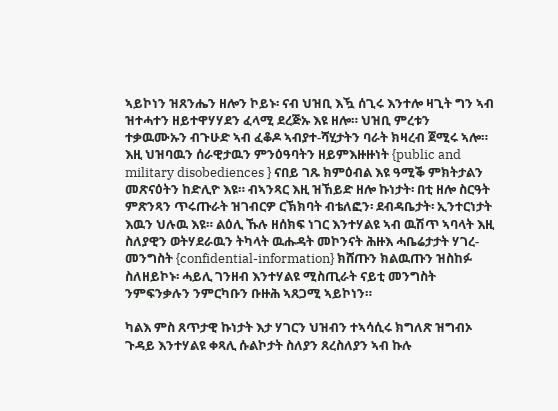ኣይኮነን ዝጸንሔን ዘሎን ኮይኑ፡ ናብ ህዝቢ እዃ ሰጊሩ እንተሎ ዛጊት ግን ኣብ ዝተሓተን ዘይተዋሃሃደን ፈላሚ ደረጅኡ እዩ ዘሎ። ህዝቢ ምረቱን ተቃዉሙኡን ብጉሁድ ኣብ ፈቆዶ ኣብያተ-ሻሂታትን ባራት ክዛረብ ጀሚሩ ኣሎ። እዚ ህዝባዉን ሰራዊታዉን ምንዕዓባትን ዘይምእዙዙነት {public and military disobediences } ናበይ ገጹ ክምዕብል እዩ ዓሚቕ ምክትታልን መጽናዕትን ከድሊዮ እዩ። ብኣንጻር እዚ ዝኸይድ ዘሎ ኩነታት፡ በቲ ዘሎ ስርዓት ምጽንጻን ጥሩጡራት ዝገብርዎ ርኽክባት ብቴለፎን፡ ደብዳቤታት፡ ኢንተርነታት እዉን ህሉዉ እዩ። ልዕሊ ኹሉ ዘሰክፍ ነገር እንተሃልዩ ኣብ ዉሽጥ ኣባላት እዚ ስለያዊን ወትሃደራዉን ትካላት ዉሑዳት መኮንናት ሕዙእ ሓቤሬታታት ሃገረ-መንግስት {confidential-information} ክሸጡን ክልዉጡን ዝስከፉ ስለዘይኮኑ፡ ሓይሊ ገንዘብ እንተሃልዩ ሚስጢራት ናይቲ መንግስት ንምፍንቃሉን ንምርካቡን ቡዙሕ ኣጸጋሚ ኣይኮነን።

ካልእ ምስ ጸጥታዊ ኩነታት እታ ሃገርን ህዝብን ተኣሳሲሩ ክግለጽ ዝግብኦ ጉዳይ እንተሃልዩ ቀጻሊ ሱልኮታት ስለያን ጸረስለያን ኣብ ኩሉ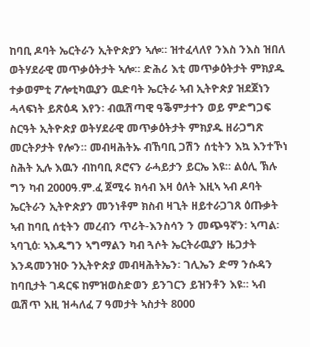ከባቢ ዶባት ኤርትራን ኢትዮጵያን ኣሎ። ዝተፈላለየ ንእስ ንእስ ዝበለ ወትሃደራዊ መጥቃዕትታት ኣሎ። ድሕሪ እቲ መጥቃዕትታት ምክያዱ ተቃወምቲ ፖሎቲካዉያን ዉድባት ኤርትራ ኣብ ኢትዮጵያ ዝደጀነን ሓላፍነት ይጽዕዳ እየን፡ ብዉሽጣዊ ዓቕምታተን ወይ ምድግጋፍ ስርዓት ኢትዮጵያ ወትሃደራዊ መጥቃዕትታት ምክያዱ ዘራጋግጽ መርትዖታት የሎን። መብዛሕትኡ ብኸባቢ ጋሽን ሰቲትን እኳ እንተኾነ ስሕት ኢሉ እዉን ብከባቢ ጾሮናን ራሓይታን ይርኤ እዩ። ልዕሊ ኽሉ ግን ካብ 2000ዓ.ም.ፈ ጀሚሩ ክሳብ እዛ ዕለት እዚኣ ኣብ ዶባት ኤርትራን ኢትዮጵያን መንነቶም ክስብ ዛጊት ዘይተራጋገጸ ዕጡቃት ኣብ ከባቢ ሰቲትን መረብን ጥሪት-እንስሳን ን መጭዓኛን፡ ኣጣል፡ ኣባጊዕ፡ ኣእዱግን ኣግማልን ካብ ጓሶት ኤርትራዉያን ዜጋታት እንዳመንዝዑ ንኢትዮጵያ መብዛሕትኤን፡ ገሊኤን ድማ ንሱዳን ከባቢታት ገዳርፍ ከምዝወስድወን ይንገርን ይዝንቶን እዩ። ኣብ ዉሽጥ እዚ ዝሓለፈ 7 ዓመታት ኣስታት 8000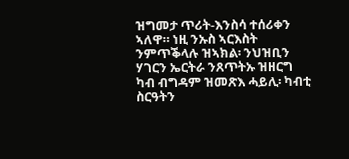ዝግመታ ጥሪት-እንስሳ ተሰሪቀን ኣለዋ። ነዚ ንኡስ ኣርእስት ንምጥቕላሉ ዝኣክል፡ ንህዝቢን ሃገርን ኤርትራ ንጸጥትኡ ዝዘርግ ካብ ብግዳም ዝመጽእ ሓይሊ፡ ካብቲ ስርዓትን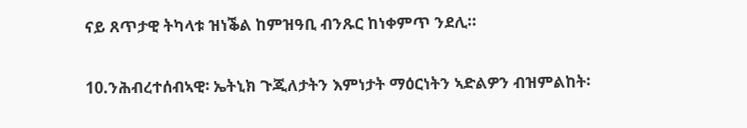ናይ ጸጥታዊ ትካላቱ ዝነቕል ከምዝዓቢ ብንጹር ከነቀምጥ ንደሊ።

10.ንሕብረተሰብኣዊ፡ ኤትኒክ ጉጂለታትን እምነታት ማዕርነትን ኣድልዎን ብዝምልከት፡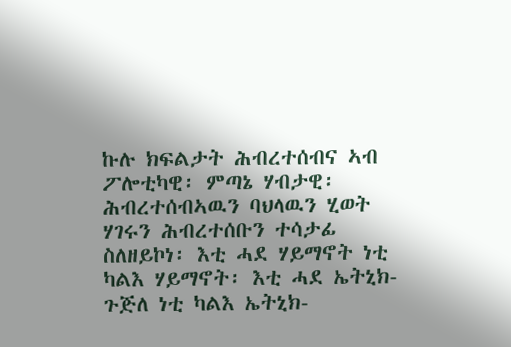ኩሉ ክፍልታት ሕብረተሰብና ኣብ ፖሎቲካዊ፡ ምጣኔ ሃብታዊ፡ ሕብረተሰብኣዉን ባህላዉን ሂወት ሃገሩን ሕብረተሰቡን ተሳታፊ ስለዘይኮነ፡ እቲ ሓደ ሃይማኖት ነቲ ካልእ ሃይማኖት፡ እቲ ሓደ ኤትኒክ-ጉጅለ ነቲ ካልእ ኤትኒክ-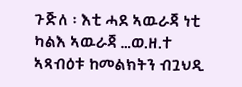ጉጅለ ፡ እቲ ሓደ ኣዉራጃ ነቲ ካልእ ኣዉራጃ …ወ.ዘ.ተ ኣጻብዕቱ ከመልክትን ብጓህዲ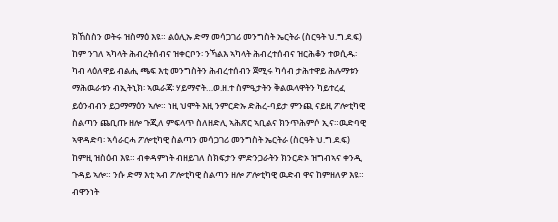ክኸስስን ወትሩ ዝስማዕ እዩ። ልዕሊኡ ድማ መሳጋገሪ መንግስት ኤርትራ (ስርዓት ህ.ግ.ደ.ፍ) ከም ንገለ ኣካላት ሕብረትሰብና ዝቀርቦን፡ ንኻልእ ኣካላት ሕብረተሰብና ዝርሕቆን ተወሲዱ፡ ካብ ላዕለዋይ ብልሒ ጫፍ እቲ መንግስትን ሕብረተሰብን ጀሚሩ ካሳብ ታሕተዋይ ሕሉማቱን ማሕዉራቱን ብኢትኒክ፡ ኣዉራጃ፡ ሃይማኖት…ወ.ዘ.ተ ስምዒታትን ቅልዉላዋትን ካይተረፈ ይዕንብብን ይጋማማዕን ኣሎ። ነዚ ህሞት እዚ ንምርድኡ ድሕረ-ባይታ ምንጪ ናይዚ ፖሎቲካዊ ስልጣን ጨቢጡ ዘሎ ጉጂለ ምፍላጥ ስለዘድሊ ኣሕጽር ኣቢልና ክንጥሕምሶ ኢና።ዉድባዊ ኣዋዳድባ፡ ኣሳራርሓ ፖሎቲካዊ ስልጣን መሳጋገሪ መንግስት ኤርትራ (ስርዓት ህ.ግ.ደ.ፍ) ከምዚ ዝስዕብ እዩ። ብቀዳምነት ብዘይገለ ስክፍታን ምድንጋራትን ክንርድኦ ዝግብኣና ቀንዲ ጉዳይ ኣሎ። ንሱ ድማ እቲ ኣብ ፖሎቲካዊ ስልጣን ዘሎ ፖሎቲካዊ ዉድብ ዋና ከምዘለዎ እዩ። ብዋንነት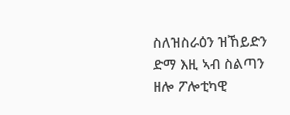ስለዝስራዕን ዝኸይድን ድማ እዚ ኣብ ስልጣን ዘሎ ፖሎቲካዊ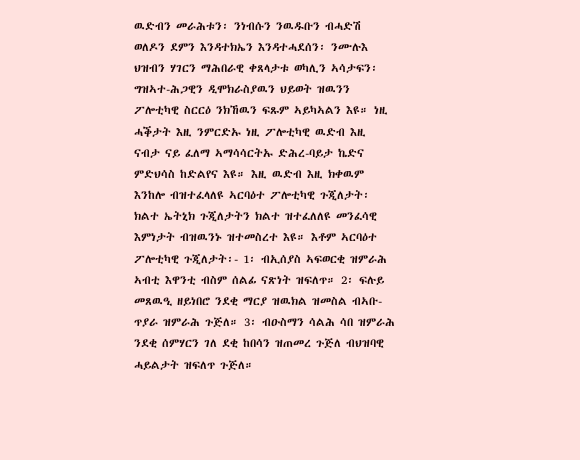ዉድብን መራሕቱን፡ ንነብሱን ንዉዱቡን ብሓድሽ ወለዶን ደምን እንዳተክኤን እንዳተሓደሰን፡ ንሙሉእ ህዝብን ሃገርን ማሕበራዊ ቀጸላታቱ ወካሊን ኣሳታፍን፡ ግዝኣተ-ሕጋዊን ዲሞክራስያዉን ህይወት ዝዉንን ፖሎቲካዊ ስርርዕ ንክኸዉን ፍጹም ኣይካኣልን እዩ። ነዚ ሓቕታት እዚ ንምርድኡ ነዚ ፖሎቲካዊ ዉድብ እዚ ናብታ ናይ ፈለማ ኣማሳሳርትኡ ድሕረ-ባይታ ኬድና ምድህሳስ ከድልየና እዩ። እዚ ዉድብ እዚ ክቀዉም እንከሎ ብዝተፈላለዩ ኣርባዕተ ፖሎቲካዊ ጉጂለታት፡ ክልተ ኤትኒክ ጉጂለታትን ክልተ ዝተፈለለዩ መንፈሳዊ እምነታት ብዝዉንኑ ዝተመስረተ እዩ። እቶም ኣርባዕተ ፖሎቲካዊ ጉጂለታት፡- 1፡ ብኢሰያስ ኣፍወርቂ ዝምራሕ ኣብቲ እዋንቲ ብስም ሰልፊ ናጽነት ዝፍለጥ። 2፡ ፍሉይ መጸዉዒ ዘይነበሮ ንደቂ ማርያ ዝዉክል ዝመስል ብኣቡ-ጥያራ ዝምራሕ ጉጅለ። 3፡ ብዑስማን ሳልሕ ሳበ ዝምራሕ ንደቂ ሰምሃርን ገለ ደቂ ከበሳን ዝጠመረ ጉጅለ ብህዝባዊ ሓይልታት ዝፍለጥ ጉጅለ።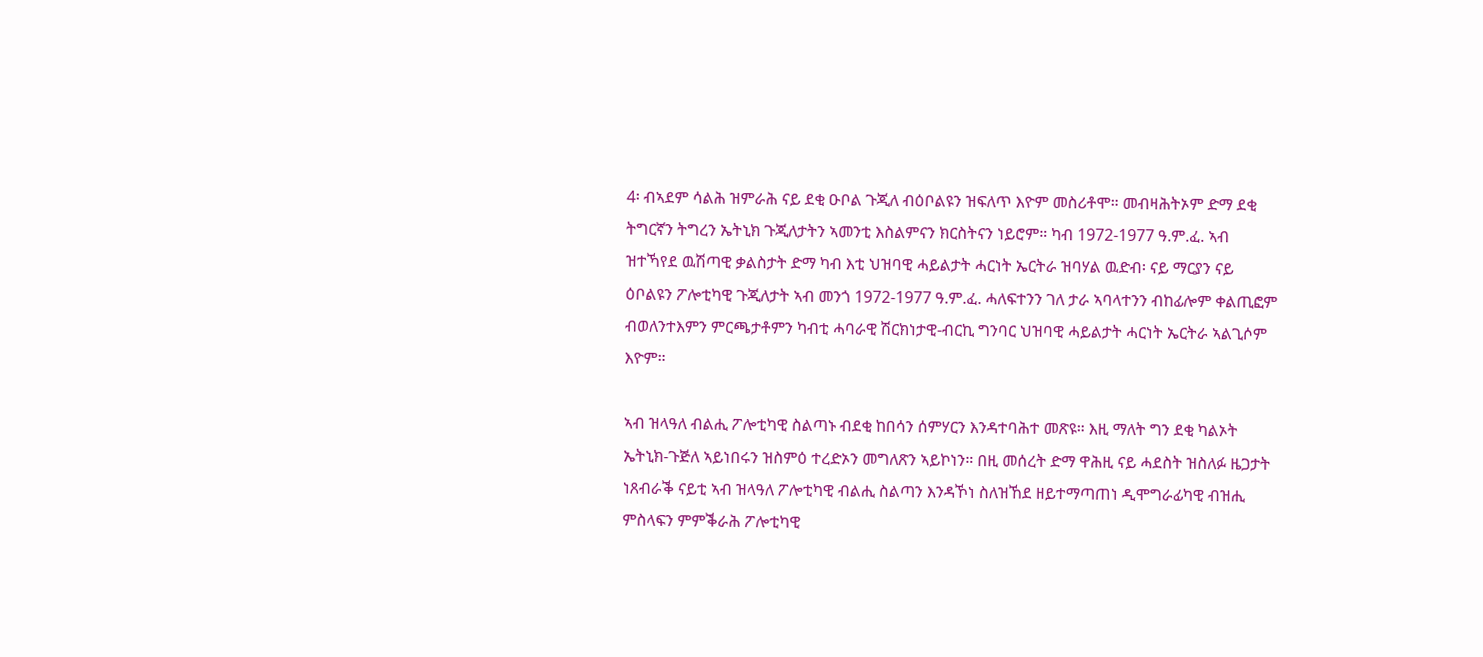4፡ ብኣደም ሳልሕ ዝምራሕ ናይ ደቂ ዑቦል ጉጂለ ብዕቦልዩን ዝፍለጥ እዮም መስሪቶሞ። መብዛሕትኦም ድማ ደቂ ትግርኛን ትግረን ኤትኒክ ጉጂለታትን ኣመንቲ እስልምናን ክርስትናን ነይሮም። ካብ 1972-1977 ዓ.ም.ፈ. ኣብ ዝተኻየደ ዉሽጣዊ ቃልስታት ድማ ካብ እቲ ህዝባዊ ሓይልታት ሓርነት ኤርትራ ዝባሃል ዉድብ፡ ናይ ማርያን ናይ ዕቦልዩን ፖሎቲካዊ ጉጂለታት ኣብ መንጎ 1972-1977 ዓ.ም.ፈ. ሓለፍተንን ገለ ታራ ኣባላተንን ብከፊሎም ቀልጢፎም ብወለንተእምን ምርጫታቶምን ካብቲ ሓባራዊ ሽርክነታዊ-ብርኪ ግንባር ህዝባዊ ሓይልታት ሓርነት ኤርትራ ኣልጊሶም እዮም።

ኣብ ዝላዓለ ብልሒ ፖሎቲካዊ ስልጣኑ ብደቂ ከበሳን ሰምሃርን እንዳተባሕተ መጽዩ። እዚ ማለት ግን ደቂ ካልኦት ኤትኒክ-ጉጅለ ኣይነበሩን ዝስምዕ ተረድኦን መግለጽን ኣይኮነን። በዚ መሰረት ድማ ዋሕዚ ናይ ሓደስት ዝስለፉ ዜጋታት ነጸብራቕ ናይቲ ኣብ ዝላዓለ ፖሎቲካዊ ብልሒ ስልጣን እንዳኾነ ስለዝኸደ ዘይተማጣጠነ ዲሞግራፊካዊ ብዝሒ ምስላፍን ምምቕራሕ ፖሎቲካዊ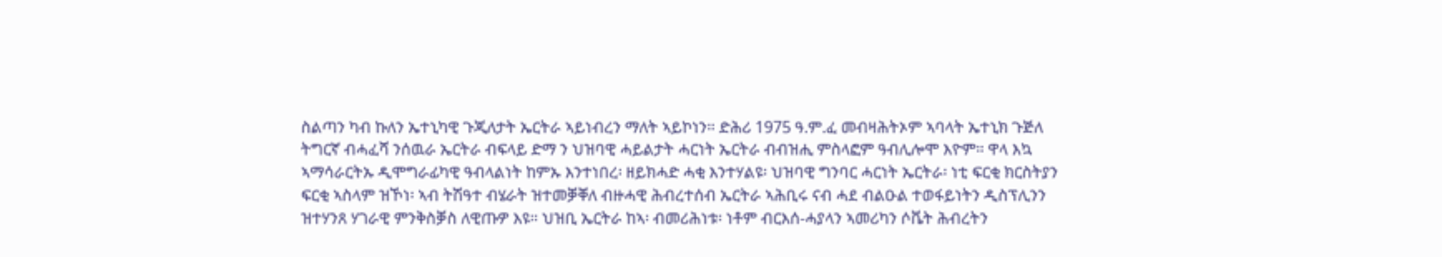ስልጣን ካብ ኩለን ኤተኒካዊ ጉጂለታት ኤርትራ ኣይነብረን ማለት ኣይኮነን። ድሕሪ 1975 ዓ.ም.ፈ መብዛሕትኦም ኣባላት ኤተኒክ ጉጅለ ትግርኛ ብሓፈሻ ንሰዉራ ኤርትራ ብፍላይ ድማ ን ህዝባዊ ሓይልታት ሓርነት ኤርትራ ብብዝሒ ምስላፎም ዓብሊሎሞ እዮም። ዋላ እኳ ኣማሳራርትኡ ዲሞግራፊካዊ ዓብላልነት ከምኡ እንተነበረ፡ ዘይክሓድ ሓቂ እንተሃልዩ፡ ህዝባዊ ግንባር ሓርነት ኤርትራ፡ ነቲ ፍርቂ ክርስትያን ፍርቂ ኣስላም ዝኾነ፡ ኣብ ትሽዓተ ብሄራት ዝተመቓቐለ ብዙሓዊ ሕብረተሰብ ኤርትራ ኣሕቢሩ ናብ ሓደ ብልዑል ተወፋይነትን ዲስፕሊንን ዝተሃንጸ ሃገራዊ ምንቅስቓስ ለዊጡዎ እዩ። ህዝቢ ኤርትራ ከኣ፡ ብመሪሕነቱ፡ ነቶም ብርእሰ-ሓያላን ኣመሪካን ሶቬት ሕብረትን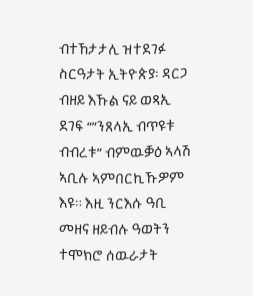ብተኸታታሊ ዝተደገፉ ስርዓታት ኢትዮጵያ፡ ዳርጋ ብዘይ እኹል ናይ ወጻኢ ደገፍ “”ንጸላኢ ብጥዩቱ ብብረቱ” ብምዉቓዕ ኣላሽ ኣቢሉ ኣምበርኪኹዎም እዩ። እዚ ንርእሱ ዓቢ መዘና ዘይብሉ ዓወትን ተሞክሮ ሰዉራታት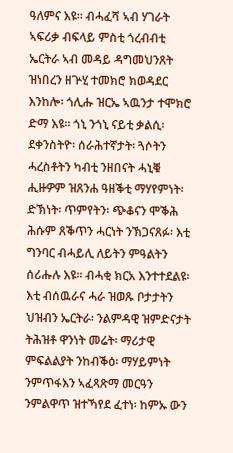ዓለምና እዩ። ብሓፈሻ ኣብ ሃገራት ኣፍሪቃ ብፍላይ ምስቲ ጎረብብቲ ኤርትራ ኣብ መዳይ ዳግመህንጸት ዝነበረን ዘጕሂ ተመክሮ ክወዳደር እንከሎ፡ ጎሊሑ ዝርኤ ኣዉንታ ተሞክሮ ድማ እዩ። ጎኒ ንጎኒ ናይቲ ቃልሲ፡ ደቀንስትዮ፡ ሰራሕተኛታት፡ ጓሶትን ሓረስቶትን ካብቲ ንዘበናት ሓኒቑ ሒዙዎም ዝጸንሐ ዓዘቕቲ ማሃየምነት፡ ድኽነት፡ ጥምየትን፡ ጭቆናን ሞቕሕ ሕሱም ጸቕጥን ሓርነት ንኽጋናጸፉ፡ እቲ ግንባር ብሓይሊ ለይትን ምዓልትን ሰሪሑሉ እዩ። ብሓቂ ክርአ እንተተደልዩ፡ እቲ ብሰዉራና ሓራ ዝወጹ ቦታታትን ህዝብን ኤርትራ፡ ንልምዳዊ ዝምድናታት ትሕዝቶ ዋንነት መሬት፡ ማሪታዊ ምፍልልያት ንከብቕዕ፡ ማሃይምነት ንምጥፋእን ኣፈጻጽማ መርዓን ንምልዋጥ ዝተኻየደ ፈተነ፡ ከምኡ ውን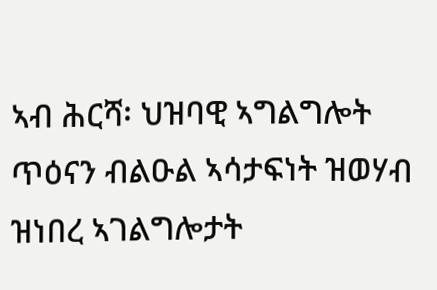ኣብ ሕርሻ፡ ህዝባዊ ኣግልግሎት ጥዕናን ብልዑል ኣሳታፍነት ዝወሃብ ዝነበረ ኣገልግሎታት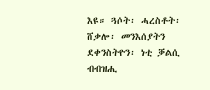እዩ። ጓሶት፡ ሓረስቶት፡ ሸቃሎ፡ መንእሰያትን ደቀንስትዮን፡ ነቲ ቓልሲ ብብዝሒ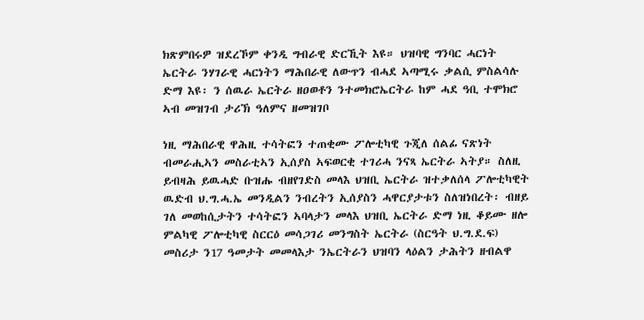ክጽምበሩዎ ዝደረኾም ቀንዲ ግብራዊ ድርኺት እዩ። ህዝባዊ ግንባር ሓርነት ኤርትራ ንሃገራዊ ሓርነትን ማሕበራዊ ለውጥን ብሓደ ኣጣሚሩ ቃልሲ ምስልሳሉ ድማ እዩ፡ ን ሰዉራ ኤርትራ ዘዐወቶን ንተመክሮኤርትራ ከም ሓደ ዓቢ ተሞክሮ ኣብ መዝገብ ታሪኽ ዓለምና ዘመዝገቦ

ነዚ ማሕበራዊ ዋሕዚ ተሳትፎን ተጠቂሙ ፖሎቲካዊ ጉጂለ ሰልፊ ናጽነት ብመራሒኣን መስራቲኣን ኢሰያስ ኣፍወርቂ ተገሪሓ ንናጻ ኤርትራ ኣትያ። ስለዚ ይብዛሕ ይዉሓድ ቡዝሑ ብዘየገድስ መላእ ህዝቢ ኤርትራ ዝተቃለሰላ ፖሎቲካዊት ዉድብ ህ.ግ.ሓ.ኤ መንዲልን ንብረትን ኢሰያስን ሓዋርያታቱን ስለዝነበረት፡ ብዘይ ገለ መወከሲታትን ተሳትፎን ኣባላታን መላእ ህዝቢ ኤርትራ ድማ ነዚ ቆይሙ ዘሎ ምልካዊ ፖሎቲካዊ ስርርዕ መሳጋገሪ መንግስት ኤርትራ (ስርዓት ህ.ግ.ደ.ፍ) መስሪታ ን17 ዓመታት መመላእታ ንኤርትራን ህዝባን ላዕልን ታሕትን ዘብልዋ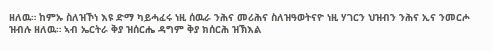ዘለዉ። ከምኡ ስለዝኾነ እዩ ድማ ካይሓፈሩ ነዚ ሰዉራ ንሕና መሪሕና ስለዝዓወትናዮ ነዚ ሃገርን ህዝብን ንሕና ኢና ንመርሖ ዝብሉ ዘለዉ። ኣብ ኤርትራ ቅያ ዝሰርሔ ዳግም ቅያ ክሰርሕ ዝኽእል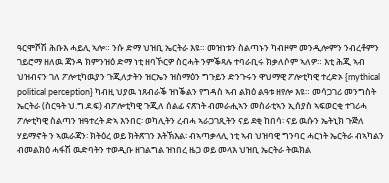ዓርሞሾሽ ሕቡእ ሓይሊ ኣሎ። ንሱ ድማ ህዝቢ ኤርትራ እዩ። መዝነቱን ስልጣኑን ካብዞም መንዲሎምን ንብረቶምን ገይሮማ ዘለዉ ጃንዳ ክምንዝዕ ድማ ነቲ ዘባኾርዎ ስርሓት ንምቕጻሉ ተባራቢሩ ክቃለሶም ኣለዎ። እቲ ሕጂ ኣብ ህዝብናን ገለ ፖሎቲካዉያን ጉጂለታትን ዝርኤን ዝስማዕን ግጉይን ድንጉሩን ዋህማዊ ፖሎቲካዊ ተረድኦ {mythical political perception} ካብዚ ህያዉ ነጸብራቕ ዝነቕልን የግዳስ ኣብ ልክዕ ልዓቱ ዘየሎ እዩ። መሳጋገሪ መንግስት ኤርትራ (ስርዓት ህ.ግ.ደ.ፍ) ብፖሎቲካዊ ጉጂለ ሰልፊ ናጽነት ብመራሒኣን መስራቲኣን ኢሰያስ ኣፍወርቂ ተገሪሓ ፖሎቲካዊ ስልጣን ዝዓተረት ድኣ እንበር፡ ወካሊትን ረብሓ ኣራጋገጺትን ናይ ደቂ ከበሳ፡ ናይ ዉሱን ኤትኒክ ጉጅለ ሃይማኖት ን ኣዉራጃን፡ ክትዕረ ወይ ክትጽገን እትኽእል፡ ብኣጣቃላሊ ነቲ ኣብ ህዝባዊ ግንባር ሓርነት ኤርትራ ብኣካልን ብመልክዕ ሓፋሽ ዉድባትን ተወዲቡ ዘገልግል ዝነበረ ዜጋ ወይ መላእ ህዝቢ ኤርትራ ትዉክል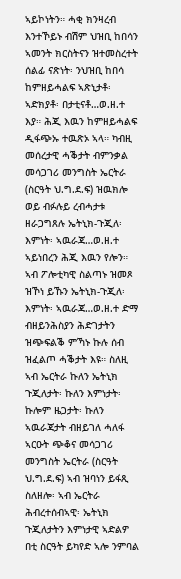ኣይኮነትን። ሓቂ ክንዛረብ እንተኾይኑ ብሽም ህዝቢ ከበሳን ኣመንት ክርስትናን ዝተመስረተት ሰልፊ ናጽነት፡ ንህዝቢ ከበሳ ከምዘይሓልፍ ኣጽኒታቶ፡ ኣድክያቶ፡ በታቲናቶ…ወ.ዘ.ተ እያ። ሕጂ እዉን ከምዘይሓልፍ ዲፋጭኡ ተዉጽኦ ኣላ። ካብዚ መሰረታዊ ሓቕታት ብምንቃል መሳጋገሪ መንግስት ኤርትራ (ስርዓት ህ.ግ.ደ.ፍ) ዝዉክሎ ወይ ብፉሉይ ረብሓታቱ ዘራጋግጸሉ ኤትኒክ-ጉጂለ፡ እምነት፡ ኣዉራጃ…ወ.ዘ.ተ ኣይነበረን ሕጂ እዉን የሎን። ኣብ ፖሎቲካዊ ስልጣኑ ዝመጾ ዝኾነ ይኹን ኤትኒክ-ጉጂለ፡ እምነት፡ ኣዉራጃ…ወ.ዘ.ተ ድማ ብዘይንሕስያን ሕድገታትን ዝጭፍልቕ ምኻኑ ኩሉ ሰብ ዝፈልጦ ሓቕታት እዩ። ስለዚ ኣብ ኤርትራ ኩለን ኤትኒክ ጉጂለታት፡ ኩለን እምነታት፡ ኩሎም ዜጋታት፡ ኩለን ኣዉራጃታት ብዘይገለ ሓለፋ ኣርዑት ጭቆና መሳጋገሪ መንግስት ኤርትራ (ስርዓት ህ.ግ.ደ.ፍ) ኣብ ዝባነን ይፋጺ ስለዘሎ፡ ኣብ ኤርትራ ሕብረተሰብኣዊ፡ ኤትኒክ ጉጂለታትን እምነታዊ ኣድልዎ በቲ ስርዓት ይካየድ ኣሎ ንምባል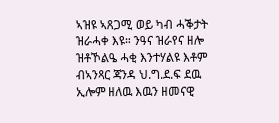ኣዝዩ ኣጸጋሚ ወይ ካብ ሓቕታት ዝራሓቀ እዩ። ንዓና ዝራየና ዘሎ ዝቶኾልዔ ሓቂ እንተሃልዩ እቶም ብኣንጻር ጃንዳ ህ.ግ.ደ.ፍ ደዉ ኢሎም ዘለዉ እዉን ዘመናዊ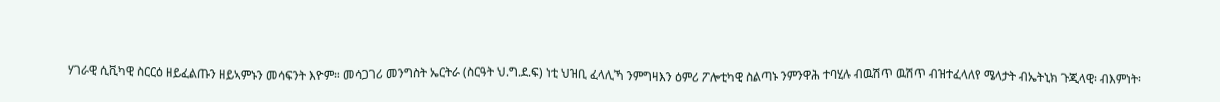ሃገራዊ ሲቪካዊ ስርርዕ ዘይፈልጡን ዘይኣምኑን መሳፍንት እዮም። መሳጋገሪ መንግስት ኤርትራ (ስርዓት ህ.ግ.ደ.ፍ) ነቲ ህዝቢ ፈላሊኻ ንምግዛእን ዕምሪ ፖሎቲካዊ ስልጣኑ ንምንዋሕ ተባሂሉ ብዉሽጥ ዉሽጥ ብዝተፈላለየ ሜላታት ብኤትኒክ ጉጂላዊ፡ ብእምነት፡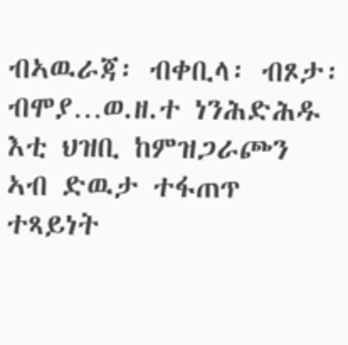ብኣዉራጃ፡ ብቀቢላ፡ ብጾታ፡ ብሞያ…ወ.ዘ.ተ ነንሕድሕዱ እቲ ህዝቢ ከምዝጋራጮን ኣብ ድዉታ ተፋጠጥ ተጻይነት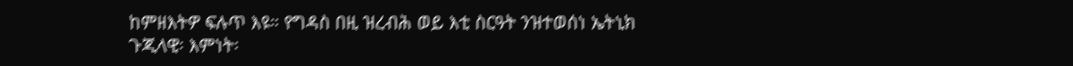ከምዘእትዎ ፍሉጥ እዩ። የግዳስ በዚ ዝረብሕ ወይ እቲ ስርዓት ንዝተወሰነ ኤትኒክ ጉጂላዊ፡ እምነት፡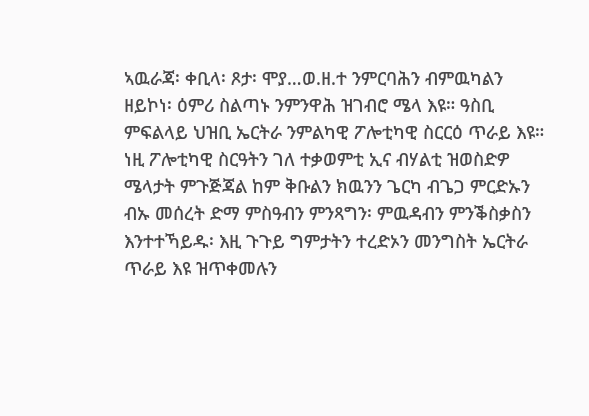ኣዉራጃ፡ ቀቢላ፡ ጾታ፡ ሞያ…ወ.ዘ.ተ ንምርባሕን ብምዉካልን ዘይኮነ፡ ዕምሪ ስልጣኑ ንምንዋሕ ዝገብሮ ሜላ እዩ። ዓስቢ ምፍልላይ ህዝቢ ኤርትራ ንምልካዊ ፖሎቲካዊ ስርርዕ ጥራይ እዩ። ነዚ ፖሎቲካዊ ስርዓትን ገለ ተቃወምቲ ኢና ብሃልቲ ዝወስድዎ ሜላታት ምጉጅጃል ከም ቅቡልን ክዉንን ጌርካ ብጌጋ ምርድኡን ብኡ መሰረት ድማ ምስዓብን ምንጻግን፡ ምዉዳብን ምንቕስቃስን እንተተኻይዱ፡ እዚ ጉጉይ ግምታትን ተረድኦን መንግስት ኤርትራ ጥራይ እዩ ዝጥቀመሉን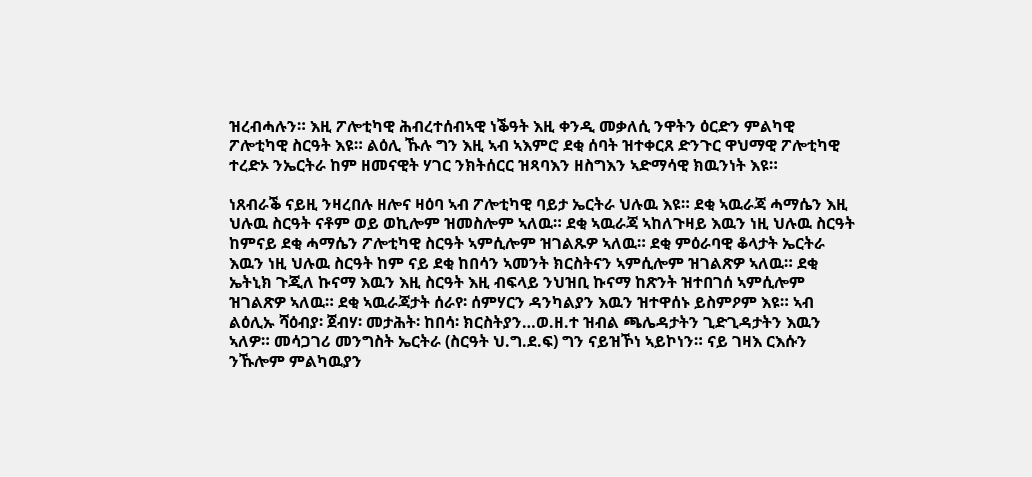ዝረብሓሉን። እዚ ፖሎቲካዊ ሕብረተሰብኣዊ ነቕዓት እዚ ቀንዲ መቃለሲ ንዋትን ዕርድን ምልካዊ ፖሎቲካዊ ስርዓት እዩ። ልዕሊ ኹሉ ግን እዚ ኣብ ኣእምሮ ደቂ ሰባት ዝተቀርጸ ድንጉር ዋህማዊ ፖሎቲካዊ ተረድኦ ንኤርትራ ከም ዘመናዊት ሃገር ንክትሰርር ዝጻባእን ዘስግእን ኣድማሳዊ ክዉንነት እዩ።

ነጸብራቕ ናይዚ ንዛረበሉ ዘሎና ዛዕባ ኣብ ፖሎቲካዊ ባይታ ኤርትራ ህሉዉ እዩ። ደቂ ኣዉራጃ ሓማሴን እዚ ህሉዉ ስርዓት ናቶም ወይ ወኪሎም ዝመስሎም ኣለዉ። ደቂ ኣዉራጃ ኣከለጉዛይ እዉን ነዚ ህሉዉ ስርዓት ከምናይ ደቂ ሓማሴን ፖሎቲካዊ ስርዓት ኣምሲሎም ዝገልጹዎ ኣለዉ። ደቂ ምዕራባዊ ቆላታት ኤርትራ እዉን ነዚ ህሉዉ ስርዓት ከም ናይ ደቂ ከበሳን ኣመንት ክርስትናን ኣምሲሎም ዝገልጽዎ ኣለዉ። ደቂ ኤትኒክ ጉጂለ ኩናማ እዉን እዚ ስርዓት እዚ ብፍላይ ንህዝቢ ኩናማ ከጽንት ዝተበገሰ ኣምሲሎም ዝገልጽዎ ኣለዉ። ደቂ ኣዉራጃታት ሰራየ፡ ሰምሃርን ዳንካልያን እዉን ዝተዋሰኑ ይስምዖም እዩ። ኣብ ልዕሊኡ ሻዕብያ፡ ጀብሃ፡ መታሕት፡ ከበሳ፡ ክርስትያን…ወ.ዘ.ተ ዝብል ጫሌዳታትን ጊድጊዳታትን እዉን ኣለዎ። መሳጋገሪ መንግስት ኤርትራ (ስርዓት ህ.ግ.ደ.ፍ) ግን ናይዝኾነ ኣይኮነን። ናይ ገዛእ ርእሱን ንኹሎም ምልካዉያን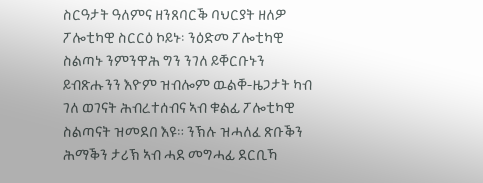ስርዓታት ዓለምና ዘንጸባርቕ ባህርያት ዘለዎ ፖሎቲካዊ ስርርዕ ኮይኑ፡ ንዕድመ ፖሎቲካዊ ስልጣኑ ንምንዋሕ ግን ንገለ ይቐርቡኑን ይብጽሑንን እዮም ዝብሎም ዉልቐ-ዜጋታት ካብ ገለ ወገናት ሕብረተሰብና ኣብ ቁልፊ ፖሎቲካዊ ስልጣናት ዝመደበ እዩ። ንኽሉ ዝሓለፈ ጽቡቕን ሕማቕን ታሪኽ ኣብ ሓደ መግሓፊ ደርቢኻ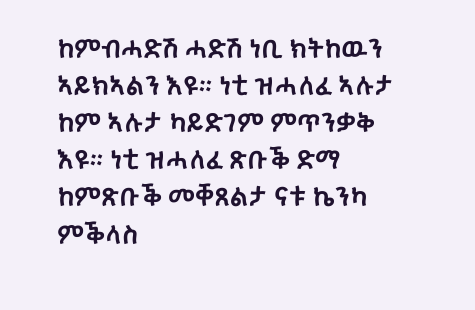ከምብሓድሽ ሓድሽ ነቢ ክትከዉን ኣይክኣልን እዩ። ነቲ ዝሓለፈ ኣሉታ ከም ኣሉታ ካይድገም ምጥንቃቅ እዩ። ነቲ ዝሓለፈ ጽቡቕ ድማ ከምጽቡቕ መቐጸልታ ናቱ ኬንካ ምቕላስ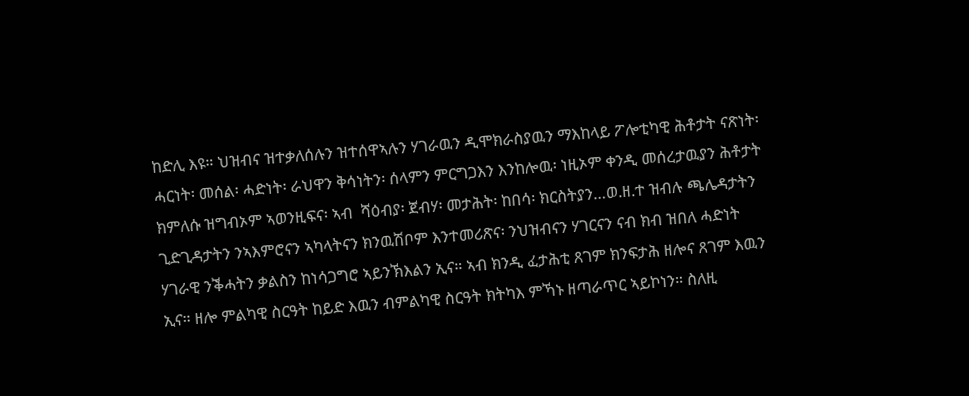ከድሊ እዩ። ህዝብና ዝተቃለሰሉን ዝተሰዋኣሉን ሃገራዉን ዲሞክራስያዉን ማእከላይ ፖሎቲካዊ ሕቶታት ናጽነት፡ ሓርነት፡ መሰል፡ ሓድነት፡ ራህዋን ቅሳነትን፡ ሰላምን ምርግጋእን እንከሎዉ፡ ነዚኦም ቀንዲ መሰረታዉያን ሕቶታት ክምለሱ ዝግብኦም ኣወንዚፍና፡ ኣብ  ሻዕብያ፡ ጀብሃ፡ መታሕት፡ ከበሳ፡ ክርስትያን…ወ.ዘ.ተ ዝብሉ ጫሌዳታትን ጊድጊዳታትን ንኣእምሮናን ኣካላትናን ክንዉሽቦም እንተመሪጽና፡ ንህዝብናን ሃገርናን ናብ ክብ ዝበለ ሓድነት ሃገራዊ ንቕሓትን ቃልስን ከነሳጋግሮ ኣይንኽእልን ኢና። ኣብ ክንዲ ፈታሕቲ ጸገም ክንፍታሕ ዘሎና ጸገም እዉን ኢና። ዘሎ ምልካዊ ስርዓት ከይድ እዉን ብምልካዊ ስርዓት ክትካእ ምኻኑ ዘጣራጥር ኣይኮነን። ስለዚ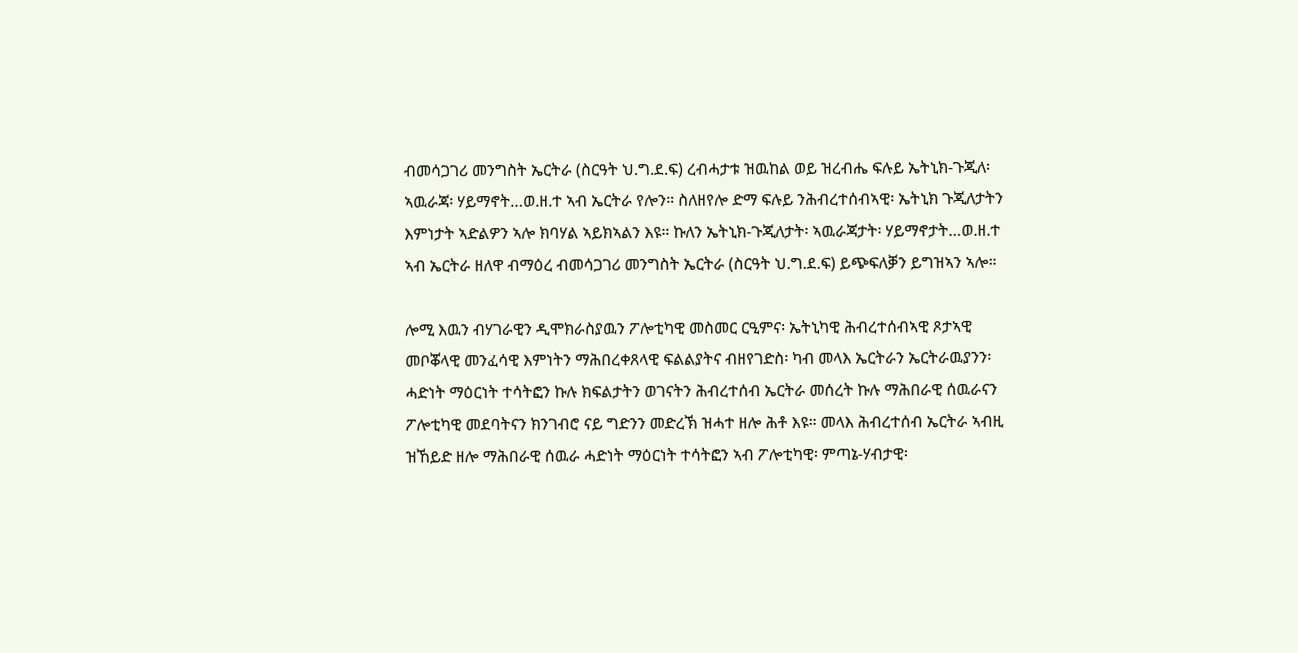ብመሳጋገሪ መንግስት ኤርትራ (ስርዓት ህ.ግ.ደ.ፍ) ረብሓታቱ ዝዉከል ወይ ዝረብሔ ፍሉይ ኤትኒክ-ጉጂለ፡ ኣዉራጃ፡ ሃይማኖት…ወ.ዘ.ተ ኣብ ኤርትራ የሎን። ስለዘየሎ ድማ ፍሉይ ንሕብረተሰብኣዊ፡ ኤትኒክ ጉጂለታትን እምነታት ኣድልዎን ኣሎ ክባሃል ኣይክኣልን እዩ። ኩለን ኤትኒክ-ጉጂለታት፡ ኣዉራጃታት፡ ሃይማኖታት…ወ.ዘ.ተ ኣብ ኤርትራ ዘለዋ ብማዕረ ብመሳጋገሪ መንግስት ኤርትራ (ስርዓት ህ.ግ.ደ.ፍ) ይጭፍለቓን ይግዝኣን ኣሎ።

ሎሚ እዉን ብሃገራዊን ዲሞክራስያዉን ፖሎቲካዊ መስመር ርዒምና፡ ኤትኒካዊ ሕብረተሰብኣዊ ጾታኣዊ መቦቖላዊ መንፈሳዊ እምነትን ማሕበረቀጸላዊ ፍልልያትና ብዘየገድስ፡ ካብ መላእ ኤርትራን ኤርትራዉያንን፡ ሓድነት ማዕርነት ተሳትፎን ኩሉ ክፍልታትን ወገናትን ሕብረተሰብ ኤርትራ መሰረት ኩሉ ማሕበራዊ ሰዉራናን ፖሎቲካዊ መደባትናን ክንገብሮ ናይ ግድንን መድረኽ ዝሓተ ዘሎ ሕቶ እዩ። መላእ ሕብረተሰብ ኤርትራ ኣብዚ ዝኸይድ ዘሎ ማሕበራዊ ሰዉራ ሓድነት ማዕርነት ተሳትፎን ኣብ ፖሎቲካዊ፡ ምጣኔ-ሃብታዊ፡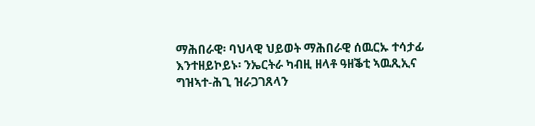ማሕበራዊ፡ ባህላዊ ህይወት ማሕበራዊ ሰዉርኡ ተሳታፊ እንተዘይኮይኑ፡ ንኤርትራ ካብዚ ዘላቶ ዓዘቕቲ ኣዉጺኢና ግዝኣተ-ሕጊ ዝራጋገጸላን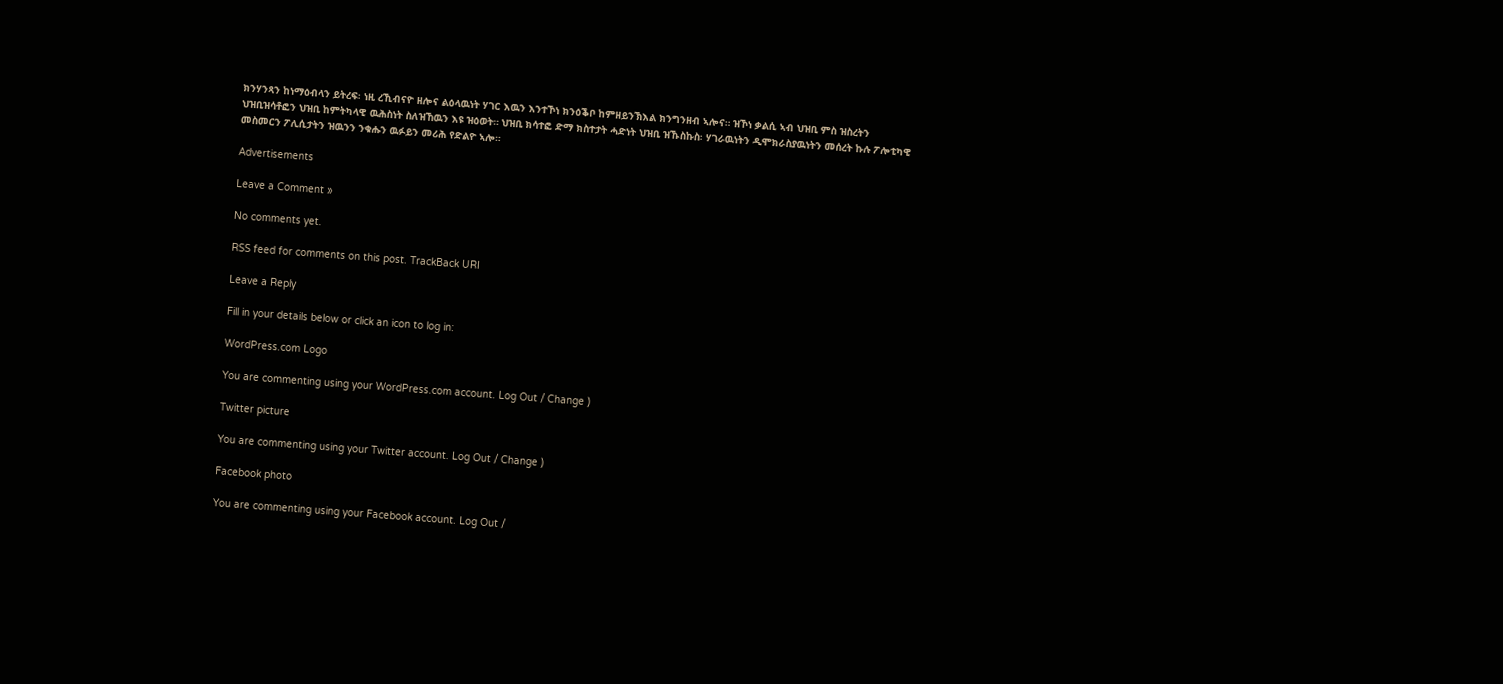ክንሃንጻን ከነማዕብላን ይትረፍ፡ ነዚ ረኺብናዮ ዘሎና ልዕላዉነት ሃገር እዉን እንተኾነ ክንዕቕቦ ከምዘይንኽእል ክንግንዘብ ኣሎና። ዝኾነ ቃልሲ ኣብ ህዝቢ ምስ ዝስረትን ህዝቢዝሳቶፎን ህዝቢ ከምትካላዊ ዉሕስነት ስለዝኸዉን እዩ ዝዕወት። ህዝቢ ክሳተፎ ድማ ክስተታት ሓድነት ህዝቢ ዝኹስኩስ፡ ሃገራዉነትን ዲሞክራስያዉነትን መሰረት ኩሉ ፖሎቲካዊ መስመርን ፖሊሲታትን ዝዉንን ንቁሑን ዉፉይን መሪሕ የድልዮ ኣሎ።

Advertisements

Leave a Comment »

No comments yet.

RSS feed for comments on this post. TrackBack URI

Leave a Reply

Fill in your details below or click an icon to log in:

WordPress.com Logo

You are commenting using your WordPress.com account. Log Out / Change )

Twitter picture

You are commenting using your Twitter account. Log Out / Change )

Facebook photo

You are commenting using your Facebook account. Log Out /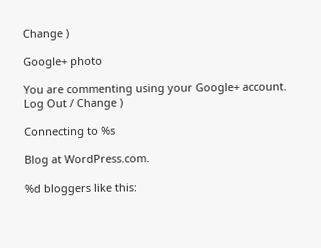Change )

Google+ photo

You are commenting using your Google+ account. Log Out / Change )

Connecting to %s

Blog at WordPress.com.

%d bloggers like this: